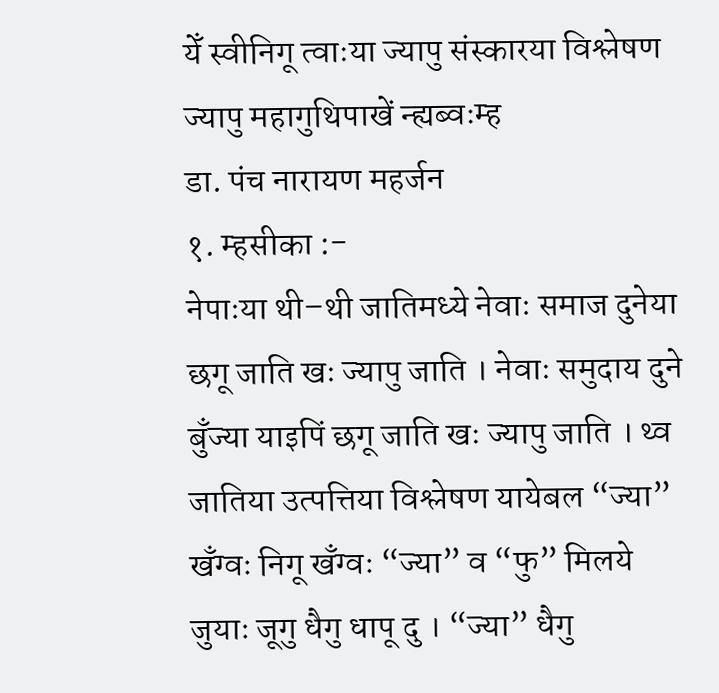येँ स्वीनिगू त्वाःया ज्यापु संस्कारया विश्लेषण
ज्यापु महागुथिपाखें न्ह्यब्वःम्ह
डा. पंच नारायण महर्जन
१. म्हसीका :-
नेपाःया थी–थी जातिमध्ये नेवाः समाज दुनेया छगू जाति खः ज्यापु जाति । नेवाः समुदाय दुने बुँज्या याइपिं छगू जाति खः ज्यापु जाति । थ्व जातिया उत्पत्तिया विश्लेषण यायेबल “ज्या” खँग्वः निगू खँग्वः “ज्या” व “फु” मिलये जुयाः जूगु धैगु धापू दु । “ज्या” धैगु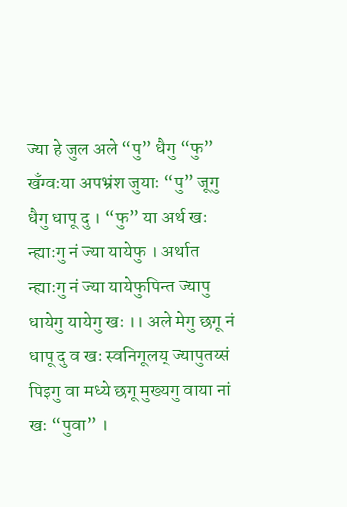ज्या हे जुल अले “पु” धैगु “फु” खँग्वःया अपभ्रंश जुयाः “पु” जूगु धैगु धापू दु । “फु” या अर्थ खः न्ह्याःगु नं ज्या यायेफु । अर्थात न्ह्याःगु नं ज्या यायेफुपिन्त ज्यापु धायेगु यायेगु खः ।। अले मेगु छगू नं धापू दु व खः स्वनिगूलय् ज्यापुतय्सं पिइगु वा मध्ये छगू मुख्यगु वाया नां खः “पुवा” ।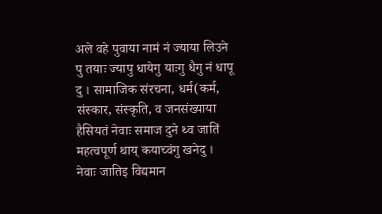अले वहे पुवाया नामं नं ज्याया लिउने पु तयाः ज्यापु धायेगु याःगु धैगु नं धापू दु । सामाजिक संरचना, धर्म(कर्म, संस्कार, संस्कृति, व जनसंख्याया हैसियतं नेवाः समाज दुने थ्व जातिं महत्वपूर्ण थाय् कयाच्वंगु खनेदु ।
नेवाः जातिइ विद्यमान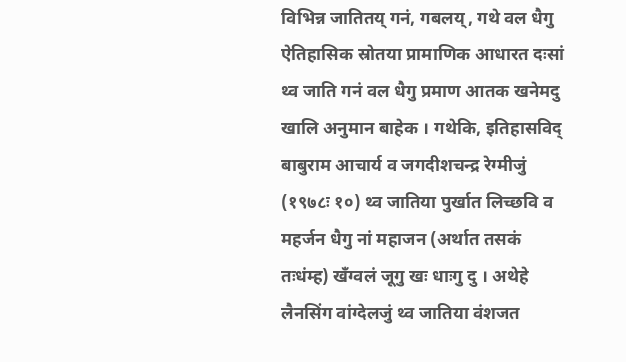विभिन्न जातितय् गनं, गबलय्, गथे वल धैगु ऐतिहासिक स्रोतया प्रामाणिक आधारत दःसां थ्व जाति गनं वल धैगु प्रमाण आतक खनेमदु खालि अनुमान बाहेक । गथेकि, इतिहासविद् बाबुराम आचार्य व जगदीशचन्द्र रेग्मीजुं (१९७८ः १०) थ्व जातिया पुर्खात लिच्छवि व महर्जन धैगु नां महाजन (अर्थात तसकं तःधंम्ह) खँग्वलं जूगु खः धाःगु दु । अथेहे लैनसिंग वांग्देलजुं थ्व जातिया वंशजत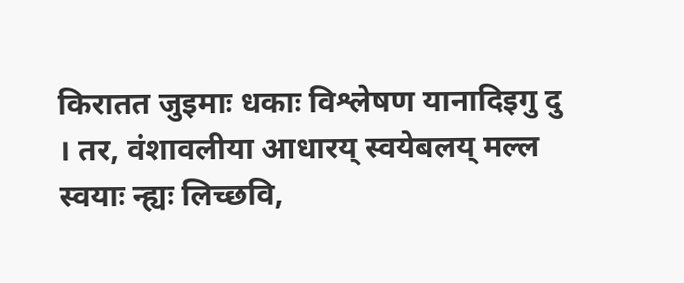किरातत जुइमाः धकाः विश्लेषण यानादिइगु दु । तर, वंशावलीया आधारय् स्वयेबलय् मल्ल स्वयाः न्ह्यः लिच्छवि,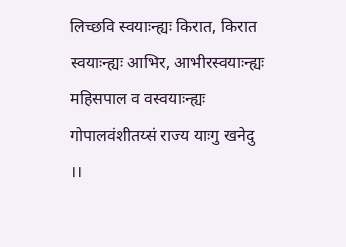लिच्छवि स्वयाःन्ह्यः किरात, किरात स्वयाःन्ह्यः आभिर, आभीरस्वयाःन्ह्यः महिसपाल व वस्वयाःन्ह्यः गोपालवंशीतय्सं राज्य याःगु खनेदु ।।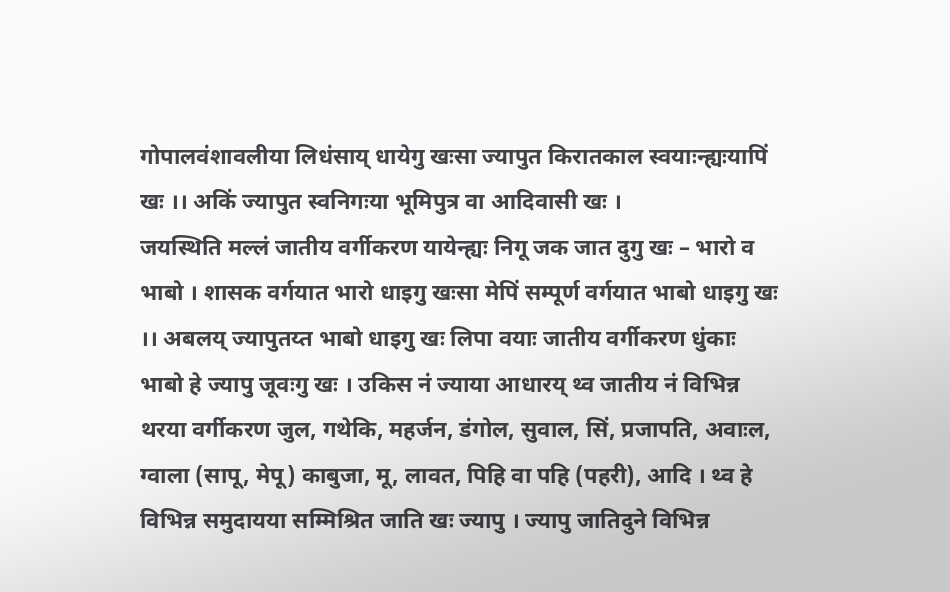गोपालवंशावलीया लिधंसाय् धायेगु खःसा ज्यापुत किरातकाल स्वयाःन्ह्यःयापिं खः ।। अकिं ज्यापुत स्वनिगःया भूमिपुत्र वा आदिवासी खः ।
जयस्थिति मल्लं जातीय वर्गीकरण यायेन्ह्यः निगू जक जात दुगु खः – भारो व भाबो । शासक वर्गयात भारो धाइगु खःसा मेपिं सम्पूर्ण वर्गयात भाबो धाइगु खः ।। अबलय् ज्यापुतय्त भाबो धाइगु खः लिपा वयाः जातीय वर्गीकरण धुंकाः भाबो हे ज्यापु जूवःगु खः । उकिस नं ज्याया आधारय् थ्व जातीय नं विभिन्न थरया वर्गीकरण जुल, गथेकि, महर्जन, डंगोल, सुवाल, सिं, प्रजापति, अवाःल, ग्वाला (सापू, मेपू) काबुजा, मू, लावत, पिहि वा पहि (पहरी), आदि । थ्व हे विभिन्न समुदायया सम्मिश्रित जाति खः ज्यापु । ज्यापु जातिदुने विभिन्न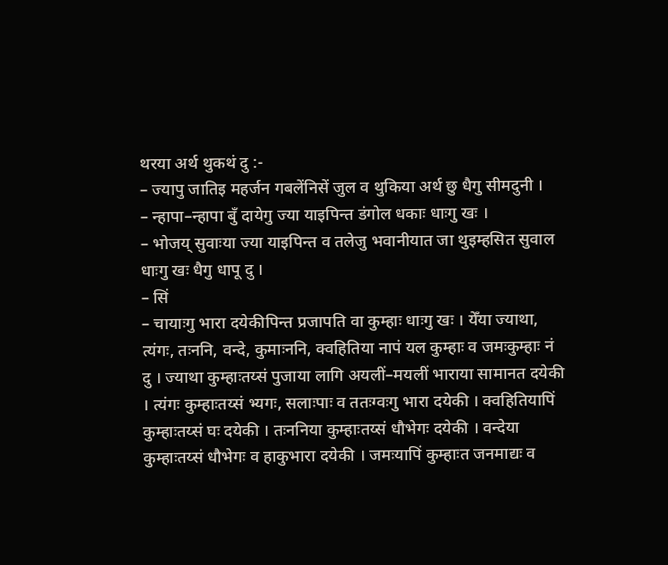थरया अर्थ थुकथं दु :-
– ज्यापु जातिइ महर्जन गबलेंनिसें जुल व थुकिया अर्थ छु धैगु सीमदुनी ।
– न्हापा–न्हापा बुँ दायेगु ज्या याइपिन्त डंगोल धकाः धाःगु खः ।
– भोजय् सुवाःया ज्या याइपिन्त व तलेजु भवानीयात जा थुइम्हसित सुवाल धाःगु खः धैगु धापू दु ।
– सिं
– चायाःगु भारा दयेकीपिन्त प्रजापति वा कुम्हाः धाःगु खः । येँया ज्याथा, त्यंगः, तःननि, वन्दे, कुमाःननि, क्वहितिया नापं यल कुम्हाः व जमःकुम्हाः नं दु । ज्याथा कुम्हाःतय्सं पुजाया लागि अयलीं–मयलीं भाराया सामानत दयेकी । त्यंगः कुम्हाःतय्सं भ्यगः, सलाःपाः व ततःग्वःगु भारा दयेकी । क्वहितियापिं कुम्हाःतय्सं घः दयेकी । तःननिया कुम्हाःतय्सं धौभेगः दयेकी । वन्देया कुम्हाःतय्सं धौभेगः व हाकुभारा दयेकी । जमःयापिं कुम्हाःत जनमाद्यः व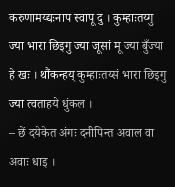करुणामय्द्यःनाप स्वापू दु । कुम्हाःतय्गु ज्या भारा छिइगु ज्या जूसां मू ज्या बुँज्या हे खः । थौंकन्हय् कुम्हाःतय्सं भारा छिइगु ज्या त्वताहये धुंकल ।
– छें दयेकेत अंगः दनीपिन्त अवाल वा अवाः धाइ ।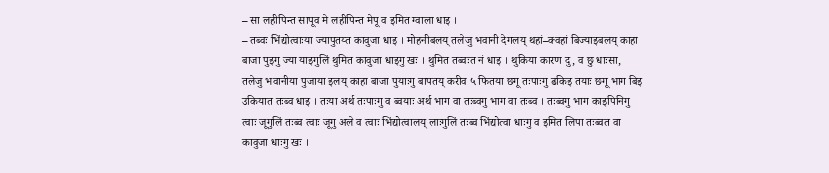– सा लहीपिन्त सापूव मे लहीपिन्त मेपू व इमित ग्वाला धाइ ।
– तब्वः भिंद्योत्वाःया ज्यापुतय्त कावुजा धाइ । मोहनीबलय् तलेजु भवानी देगलय् थहां–क्वहां बिज्याइबलय् काहा बाजा पुइगु ज्या याइगुलिं थुमित कावुजा धाइगु खः । थुमित तब्वःत नं धाइ । थुकिया कारण दु, व छु धाःसा, तलेजु भवानीया पुजाया इलय् काहा बाजा पुयाःगु बापतय् करीव ५ फितया छगू तःपाःगु ढकिइ तयाः छगू भाग बिइ उकियात तःब्व धाइ । तःया अर्थ तःपाःगु व ब्वयाः अर्थ भाग वा तःब्वगु भाग वा तःब्व । तःब्वगु भाग काइपिनिगु त्वाः जूगुलिं तःब्व त्वाः जूगु अले व त्वाः भिंद्योत्वालय् लाःगुलिं तःब्व भिंद्योत्वा धाःगु व इमित लिपा तःब्वत वा कावुजा धाःगु खः ।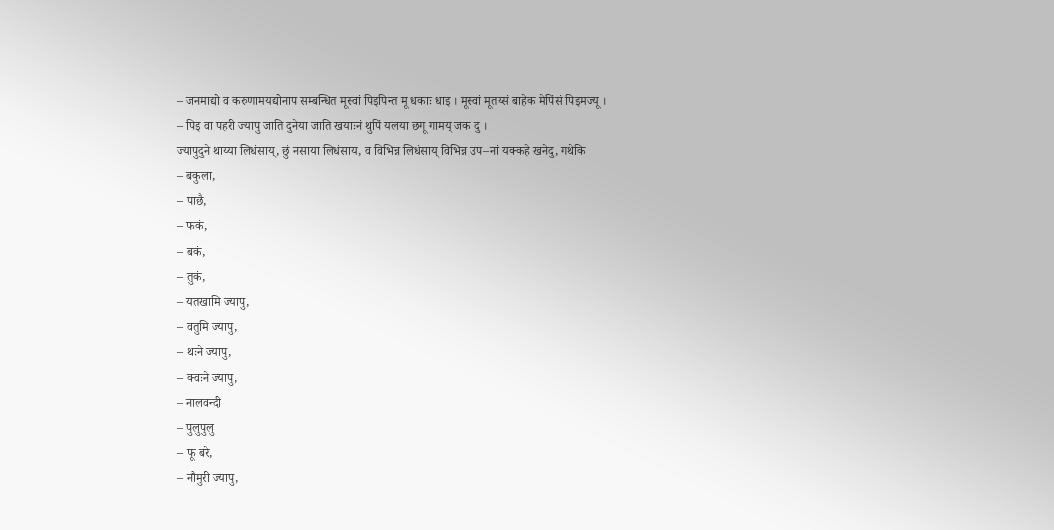– जनमाद्यो व करुणामयद्योनाप सम्बन्धित मूस्वां पिइपिन्त मू धकाः धाइ । मूस्वां मूतय्सं बाहेक मेपिंसं पिइमज्यू ।
– पिइ वा पहरी ज्यापु जाति दुनेया जाति खयाःनं थुपिं यलया छगू गामय् जक दु ।
ज्यापुदुने थाय्या लिधंसाय्, छुं नसाया लिधंसाय, व विभिन्न लिधंसाय् विभिन्न उप–नां यक्कहे खनेदु, गथेकि
– बकुला,
– पाछै,
– फकं,
– बकं,
– तुकं,
– यतखामि ज्यापु,
– वतुमि ज्यापु,
– थःने ज्यापु,
– क्वःने ज्यापु,
– नालवन्दी
– पुलुपुलु
– फू बरे,
– नौमुरी ज्यापु,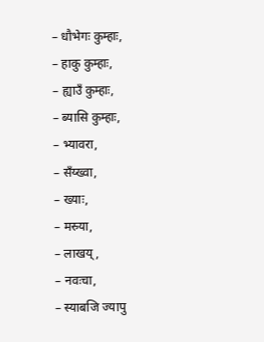– धौभेगः कुम्हाः,
– हाकु कुम्हाः,
– ह्याउँ कुम्हाः,
– ब्यासि कुम्हाः,
– भ्यावरा,
– सँय्ख्वा,
– ख्याः,
– मस्र्या,
– लाखय्,
– नवःचा,
– स्याबजि ज्यापु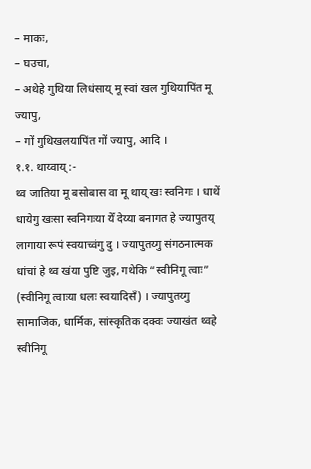– माकः,
– घउचा,
– अथेहे गुथिया लिधंसाय् मू स्वां खल गुथियापिंत मू ज्यापु,
– गों गुथिखलयापिंत गों ज्यापु, आदि ।
१.१. थाय्वाय् :-
थ्व जातिया मू बसोबास वा मू थाय् खः स्वनिगः । धाथें धायेगु खःसा स्वनिगःया येँ देय्या बनागत हे ज्यापुतय् लागाया रूपं स्वयाच्वंगु दु । ज्यापुतय्गु संगठनात्मक धांचां हे थ्व खंया पुष्टि जुइ, गथेकि “स्वीनिगू त्वाः” (स्वीनिगू त्वाःया धलः स्वयादिसँ) । ज्यापुतय्गु सामाजिक, धार्मिक, सांस्कृतिक दक्वः ज्याखंत थ्वहे स्वीनिगू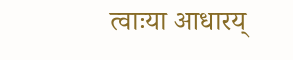त्वाःया आधारय्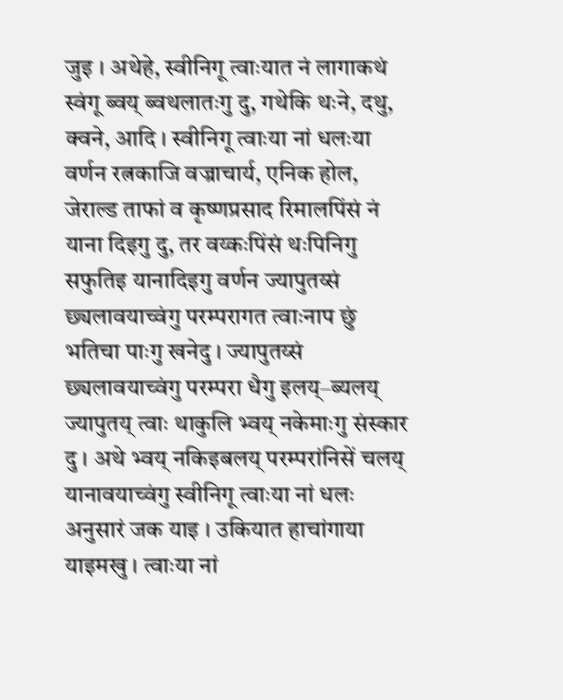जुइ । अथेहे, स्वीनिगू त्वाःयात नं लागाकथं स्वंगू ब्वय् ब्वथलातःगु दु, गथेकि थःने, दथु, क्वने, आदि । स्वीनिगू त्वाःया नां धलःया वर्णन रत्नकाजि वज्राचार्य, एनिक होल, जेराल्ड ताफां व कृष्णप्रसाद रिमालपिंसं नं याना दिइगु दु, तर वय्कःपिंसं थःपिनिगु सफुतिइ यानादिइगु वर्णन ज्यापुतय्सं छ्यलावयाच्वंगु परम्परागत त्वाःनाप छुं भतिचा पाःगु खनेदु । ज्यापुतय्सं छ्यलावयाच्वंगु परम्परा धैगु इलय्–ब्यलय् ज्यापुतय् त्वाः थाकुलि भ्वय् नकेमाःगु संस्कार दु । अथे भ्वय् नकिइबलय् परम्परांनिसें चलय् यानावयाच्वंगु स्वीनिगू त्वाःया नां धलः अनुसारं जक याइ । उकियात हाचांगाया याइमखु । त्वाःया नां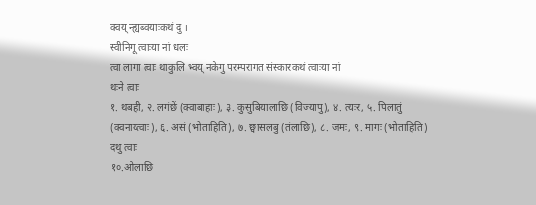क्वय् न्ह्यब्वयाःकथं दु ।
स्वीनिगू त्वाःया नां धलः
त्वा लागा त्वाः थाकुलि भ्वय् नकेगु परम्परागत संस्कारकथं त्वाःया नां
थःने त्वाः
१. थबही, २. लगंछें (क्वाबाहाः), ३. कुसुबियालाछि (विज्यापु), ४. त्यःर, ५. पिलातुं
(क्वनाय्त्वाः), ६. असं (भोताहिति), ७. छ्वासलबु (तंलाछि), ८. जमः, ९. मागः (भोताहिति)
दथु त्वाः
१०.ओलाछि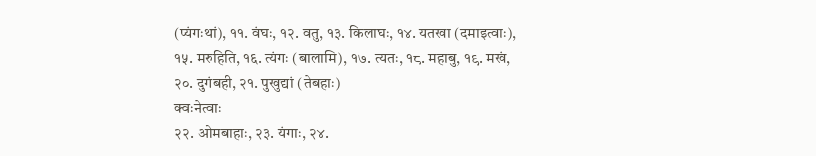(प्यंगःथां), ११. वंघः, १२. वतु, १३. किलाघः, १४. यतखा (दमाइत्वाः), १५. मरुहिति, १६. त्यंगः (बालामि), १७. त्यतः, १८. महाबु, १९. मखं, २०. दुगंबही, २१. पुखुद्यां (तेबहाः)
क्वःनेत्वाः
२२. ओमबाहाः, २३. यंगाः, २४.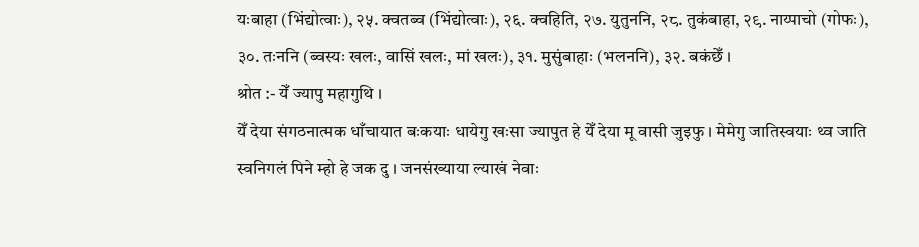यःबाहा (भिंद्योत्वाः), २५. क्वतब्व (भिंद्योत्वाः), २६. क्वहिति, २७. युतुननि, २८. तुकंबाहा, २९. नाय्पाचो (गोफः), ३०. तःननि (ब्वस्यः खलः, वासिं खलः, मां खलः), ३१. मुसुंबाहाः (भलननि), ३२. बकंछेँ ।
श्रोत :- येँ ज्यापु महागुथि ।
येँ देया संगठनात्मक धाँचायात बःकयाः धायेगु खःसा ज्यापुत हे येँ देया मू वासी जुइफु । मेमेगु जातिस्वयाः थ्व जाति स्वनिगलं पिने म्हो हे जक दु । जनसंख्याया ल्याखं नेवाः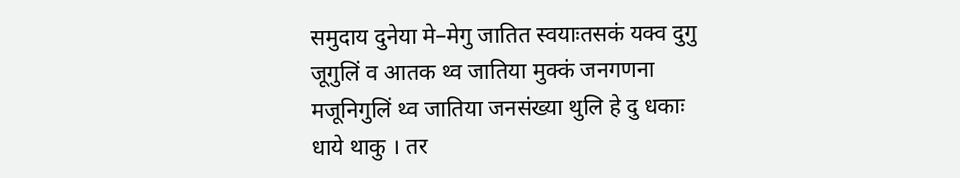समुदाय दुनेया मे–मेगु जातित स्वयाःतसकं यक्व दुगु जूगुलिं व आतक थ्व जातिया मुक्कं जनगणना मजूनिगुलिं थ्व जातिया जनसंख्या थुलि हे दु धकाः धाये थाकु । तर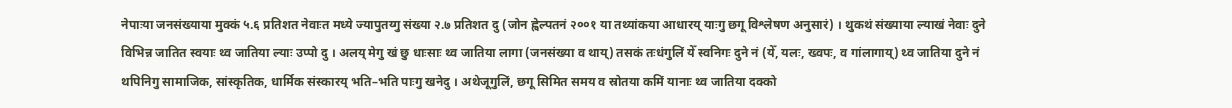नेपाःया जनसंख्याया मुक्कं ५.६ प्रतिशत नेवाःत मध्ये ज्यापुतय्गु संख्या २.७ प्रतिशत दु (जोन ह्वेल्पतनं २००१ या तथ्यांकया आधारय् याःगु छगू विश्लेषण अनुसारं) । थुकथं संख्याया ल्याखं नेवाः दुने विभिन्न जातित स्वयाः थ्व जातिया ल्याः उप्पो दु । अलय् मेगु खं छु धाःसाः थ्व जातिया लागा (जनसंख्या व थाय्) तसकं तःधंगुलिं येँ स्वनिगः दुने नं (येँ, यलः, ख्वपः, व गांलागाय्) थ्व जातिया दुने नं थपिनिगु सामाजिक, सांस्कृतिक, धार्मिक संस्कारय् भति–भति पाःगु खनेदु । अथेजूगुलिं, छगू सिमित समय व स्रोतया कमिं यानाः थ्व जातिया दक्को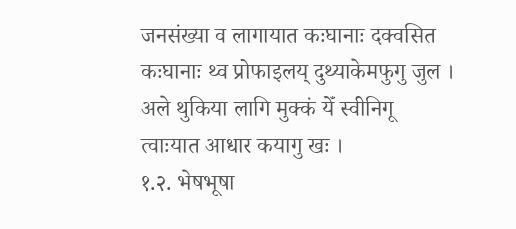जनसंख्या व लागायात कःघानाः दक्वसित कःघानाः थ्व प्रोफाइलय् दुथ्याकेमफुगु जुल । अले थुकिया लागि मुक्कं येँ स्वीनिगू त्वाःयात आधार कयागु खः ।
१.२. भेषभूषा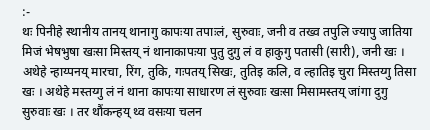:-
थः पिनीहे स्थानीय तानय् थानागु कापःया तपाःलं, सुरुवाः, जनी व तख्व तपुलि ज्यापु जातिया मिजं भेषभुषा खःसा मिस्तय् नं थानाकापःया पुतु दुगु लं व हाकुगु पतासी (सारी), जनी खः । अथेहे न्हाय्पनय् मारचा, रिंग, तुकि, गःपतय् सिखः, तुतिइ कलि, व ल्हातिइ चुरा मिस्तय्गु तिसा खः । अथेहे मस्तय्गु लं नं थाना कापःया साधारण लं सुरुवाः खःसा मिसामस्तय् जांगा दुगु सुरुवाः खः । तर थौंकन्हय् थ्व वसःया चलन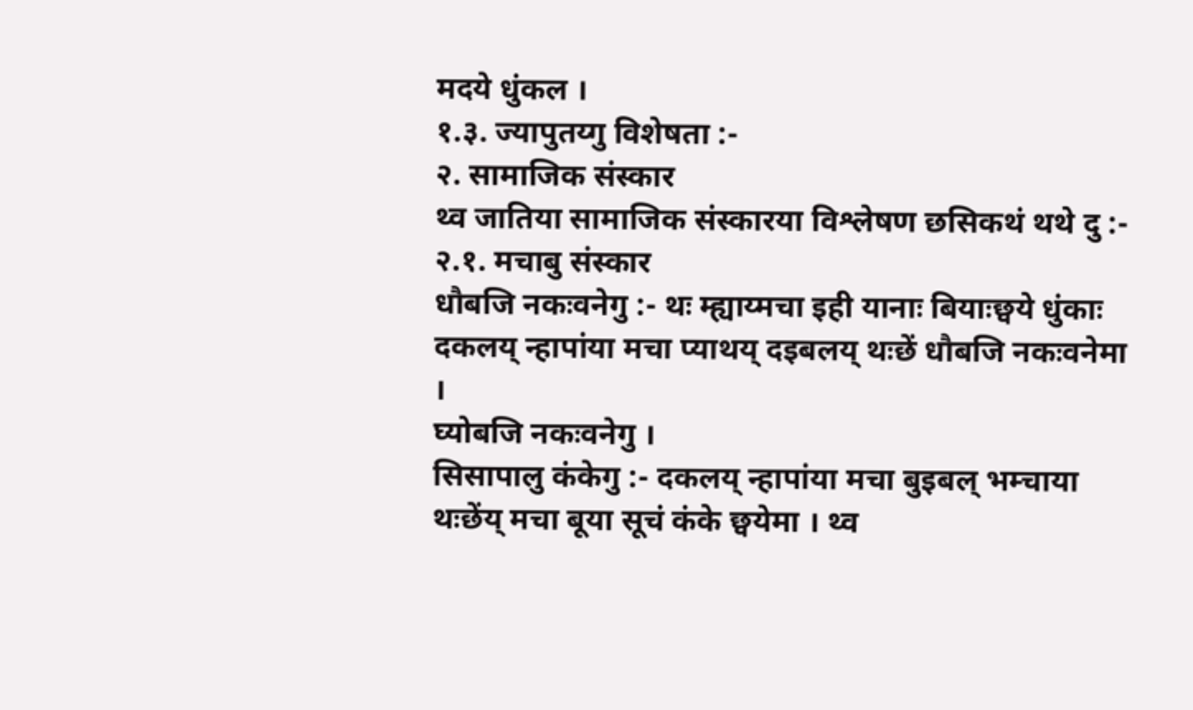मदये धुंकल ।
१.३. ज्यापुतय्गु विशेषता :-
२. सामाजिक संस्कार
थ्व जातिया सामाजिक संस्कारया विश्लेषण छसिकथं थथे दु :-
२.१. मचाबु संस्कार
धौबजि नकःवनेगु :- थः म्ह्याय्मचा इही यानाः बियाःछ्वये धुंकाः दकलय् न्हापांया मचा प्याथय् दइबलय् थःछें धौबजि नकःवनेमा ।
घ्योबजि नकःवनेगु ।
सिसापालु कंकेगु :- दकलय् न्हापांया मचा बुइबल् भम्चाया थःछेंय् मचा बूया सूचं कंके छ्वयेमा । थ्व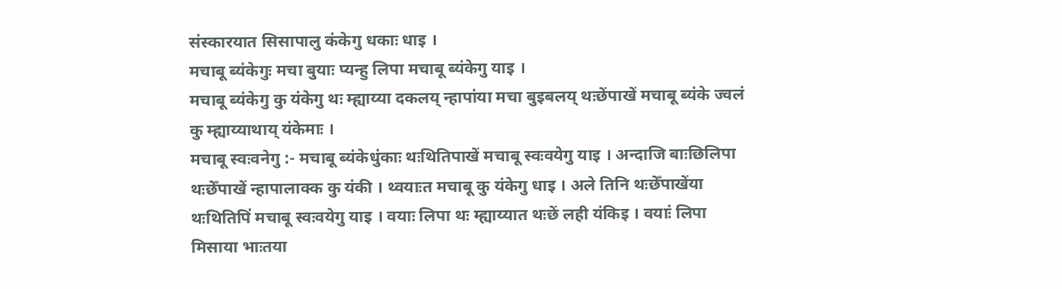संस्कारयात सिसापालु कंकेगु धकाः धाइ ।
मचाबू ब्यंकेगुः मचा बुयाः प्यन्हु लिपा मचाबू ब्यंकेगु याइ ।
मचाबू ब्यंकेगु कु यंकेगु थः म्ह्याय्या दकलय् न्हापांया मचा बुइबलय् थःछेंपाखें मचाबू ब्यंके ज्वलं कु म्ह्याय्याथाय् यंकेमाः ।
मचाबू स्वःवनेगु :- मचाबू ब्यंकेधुंकाः थःथितिपाखें मचाबू स्वःवयेगु याइ । अन्दाजि बाःछिलिपा थःछेँपाखें न्हापालाक्क कु यंकी । थ्वयाःत मचाबू कु यंकेगु धाइ । अले तिनि थःछेँपाखेंया थःथितिपिं मचाबू स्वःवयेगु याइ । वयाः लिपा थः म्ह्याय्यात थःछें लही यंकिइ । वयाःं लिपा मिसाया भाःतया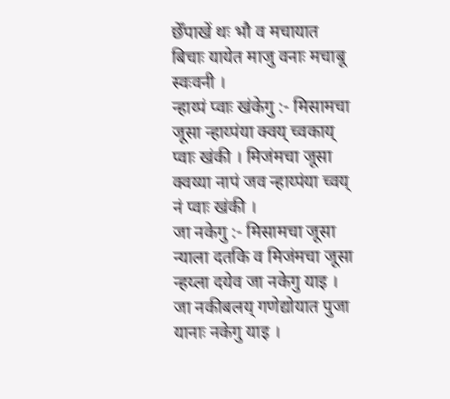छेँपाखें थः भौ व मचायात बिचाः यायेत माजु वनाः मचाबू स्वःवनी ।
न्हाय्पं प्वाः खंकेगु :- मिसामचा जूसा न्हाय्पंया क्वय् च्वकाय् प्वाः खंकी । मिजंमचा जूसा क्वय्या नापं जव न्हाय्पंया च्वय् नं प्वाः खंकी ।
जा नकेगु :- मिसामचा जूसा न्याला दतकि व मिजंमचा जूसा न्हय्ला दयेव जा नकेगु याइ । जा नकीबलय् गणेद्योयात पुजा यानाः नकेगु याइ ।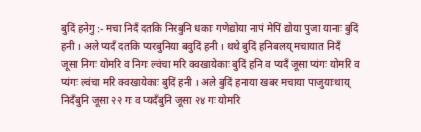बुदिं हनेगु :- मचा निदँ दतकि निरबुनि धकाः गणेद्योया नापं मेपिं द्योया पुजा यानाः बुदिं हनी । अले प्यदँ दतकि प्यरबुनिया बवुदिं हनी । थथे बुदिं हनिबलय् मचायात निदँ जूसा निगः योमरि व निगः ल्वंचा मरि क्वखायेकाः बुदिं हनि व प्यदँ जूसा प्यंगः योमरि व प्यंगः ल्वंचा मरि क्वखायेकाः बुदिं हनी । अले बुदिं हनाया खबर मचाया पाजुयाःथाय् निदँबुनि जूसा २२ गः व प्यदँबुनि जूसा २४ गः योमरि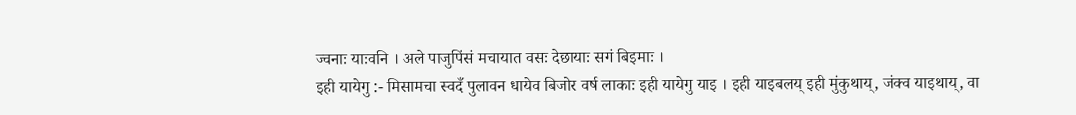ज्वनाः याःवनि । अले पाजुपिंसं मचायात वसः देछायाः सगं बिइमाः ।
इही यायेगु :- मिसामचा स्वदँ पुलावन धायेव बिजोर वर्ष लाकाः इही यायेगु याइ । इही याइबलय् इही मुंकुथाय्, जंक्व याइथाय्, वा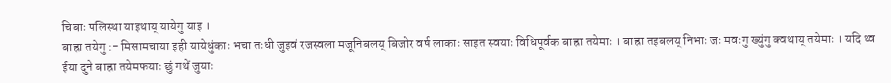चिबाः पलिस्था याइथाय् यायेगु याइ ।
बाह्रा तयेगु :- मिसामचाया इही यायेधुंकाः भचा तःधी जुइवं रजस्वला मजूनिबलय् बिजोर वर्ष लाकाः साइत स्वयाः विधिपूर्वक बाह्रा तयेमाः । बाह्रा तइबलय् निभाः जः मवःगु ख्युंगु क्वथाय् तयेमाः । यदि थ्व ईया दुने बाह्रा तयेमफयाः छुं गथें जुयाः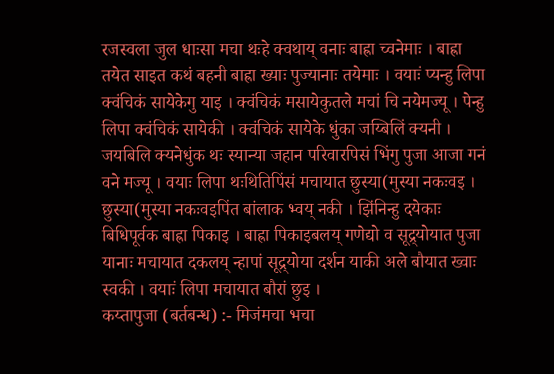रजस्वला जुल धाःसा मचा थःहे क्वथाय् वनाः बाह्रा च्वनेमाः । बाह्रा तयेत साइत कथं बहनी बाह्रा ख्याः पुज्यानाः तयेमाः । वयाःं प्यन्हु लिपा क्वंचिकं सायेकेगु याइ । क्वंचिकं मसायेकुतले मचां चि नयेमज्यू । पेन्हु लिपा क्वंचिकं सायेकी । क्वंचिकं सायेके धुंका जय्बिलिं क्यनी । जयबिलि क्यनेधुंक थः स्यान्या जहान परिवारपिसं भिंगु पुजा आजा गनं वने मज्यू । वयाः लिपा थःथितिपिंसं मचायात छुस्या(मुस्या नकःवइ । छुस्या(मुस्या नकःवइपिंत बांलाक भ्वय् नकी । झिंनिन्हु दयेकाः बिधिपूर्वक बाह्रा पिकाइ । बाह्रा पिकाइबलय् गणेद्यो व सूद्र्योयात पुजा यानाः मचायात दकलय् न्हापां सूद्र्योया दर्शन याकी अले बौयात ख्वाः स्वकी । वयाःं लिपा मचायात बौरां छुइ ।
कय्तापुजा (बर्तबन्ध) :- मिजंमचा भचा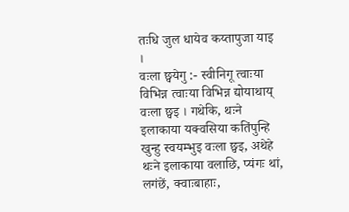तःधि जुल धायेव कय्तापुजा याइ ।
वःला छ्वयेगु :- स्वीनिगू त्वाःया विभिन्न त्वाःया विभिन्न द्योयाथाय् वःला छ्वइ । गथेकि, थःने इलाकाया यक्वसिया कतिंपुन्हि खुन्हु स्वयम्भुइ वःला छ्वइ, अथेहे थःने इलाकाया वलाछि, प्यंगः थां, लगंछें, क्वाःबाहाः,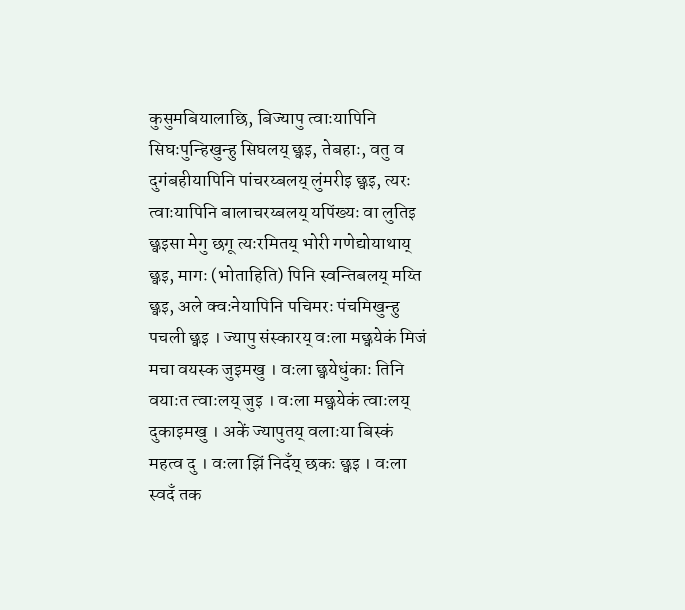कुसुमबियालाछि, बिज्यापु त्वाःयापिनि सिघःपुन्हिखुन्हु सिघलय् छ्वइ, तेबहाः, वतु व दुगंबहीयापिनि पांचरय्बलय् लुंमरीइ छ्वइ, त्यरः त्वाःयापिनि बालाचरय्बलय् यपिंख्यः वा लुतिइ छ्वइसा मेगु छगू त्यःरमितय् भोरी गणेद्योयाथाय् छ्वइ, मागः (भोताहिति) पिनि स्वन्तिबलय् मय्ति छ्वइ, अले क्वःनेयापिनि पचिमरः पंचमिखुन्हु पचली छ्वइ । ज्यापु संस्कारय् वःला मछ्वयेकं मिजं मचा वयस्क जुइमखु । वःला छ्वयेधुंकाः तिनि वयाःत त्वाःलय् जुइ । वःला मछ्वयेकं त्वाःलय् दुकाइमखु । अकें ज्यापुतय् वलाःया बिस्कं महत्व दु । वःला झिं निदँय् छकः छ्वइ । वःला स्वदँ तक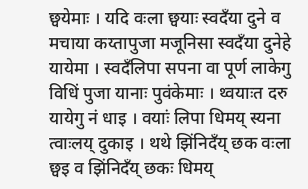छ्वयेमाः । यदि वःला छ्वयाः स्वदँया दुने व मचाया कय्तापुजा मजूनिसा स्वदँया दुनेहे यायेमा । स्वदँलिपा सपना वा पूर्ण लाकेगु विधिं पुजा यानाः पुवंकेमाः । थ्वयाःत दरु यायेगु नं धाइ । वयाःं लिपा धिमय् स्यना त्वाःलय् दुकाइ । थथे झिंनिदँय् छक वःला छ्वइ व झिंनिदँय् छकः धिमय्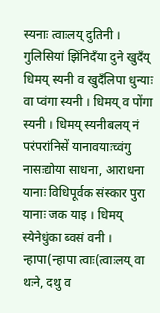स्यनाः त्वाःलय् दुतिनी । गुलिसियां झिंनिदँया दुने खुदँय् धिमय् स्यनी व खुदँलिपा धुन्याः वा प्वंगा स्यनी । धिमय् व पोंगा स्यनी । धिमय् स्यनीबलय् नं परंपरांनिसें यानावयाःच्वंगु नासःद्योया साधना, आराधना यानाः विधिपूर्वक संस्कार पुरा यानाः जक याइ । धिमय् स्येनेधुंका ब्वसं वनी । न्हापा(न्हापा त्वाः(त्वाःलय् वा थःने, दथु व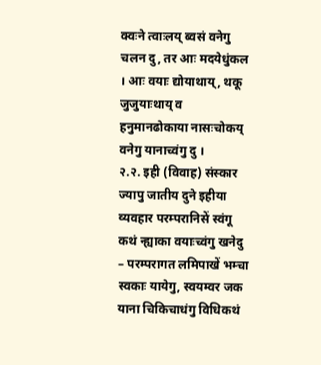क्वःने त्वाःलय् ब्वसं वनेगु चलन दु, तर आः मदयेधुंकल । आः वयाः द्योयाथाय्, थकू जुजुयाःथाय् व हनुमानढोकाया नासःचोकय् वनेगु यानाच्वंगु दु ।
२.२. इही (विवाह) संस्कार
ज्यापु जातीय दुने इहीया व्यवहार परम्परानिसें स्वंगू कथं न्ह्याका वयाःच्वंगु खनेदु – परम्परागत लमिपाखें भम्चा स्वकाः यायेगु, स्वयम्वर जक याना चिकिचाधंगु विधिकथं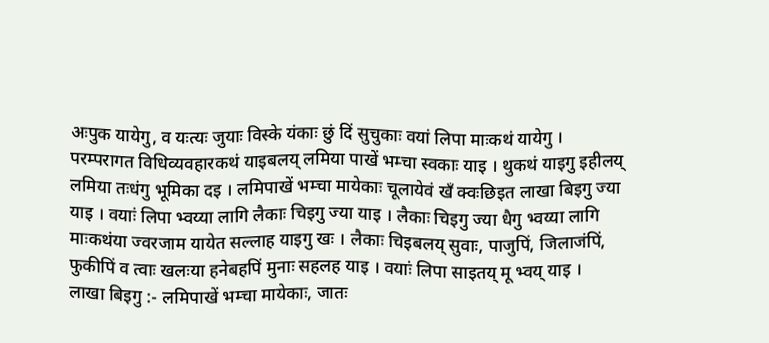अःपुक यायेगु, व यःत्यः जुयाः विस्के यंकाः छुं दिं सुचुकाः वयां लिपा माःकथं यायेगु ।
परम्परागत विधिव्यवहारकथं याइबलय् लमिया पाखें भम्चा स्वकाः याइ । थुकथं याइगु इहीलय् लमिया तःधंगु भूमिका दइ । लमिपाखें भम्चा मायेकाः चूलायेवं खँ क्वःछिइत लाखा बिइगु ज्या याइ । वयाःं लिपा भ्वय्या लागि लैकाः चिइगु ज्या याइ । लैकाः चिइगु ज्या धैगु भ्वय्या लागि माःकथंया ज्वरजाम यायेत सल्लाह याइगु खः । लैकाः चिइबलय् सुवाः, पाजुपिं, जिलाजंपिं, फुकीपिं व त्वाः खलःया हनेबहपिं मुनाः सहलह याइ । वयाःं लिपा साइतय् मू भ्वय् याइ ।
लाखा बिइगु :- लमिपाखें भम्चा मायेकाः, जातः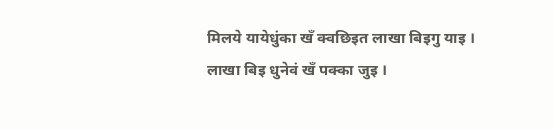मिलये यायेधुंका खँ क्वछिइत लाखा बिइगु याइ । लाखा बिइ धुनेवं खँ पक्का जुइ ।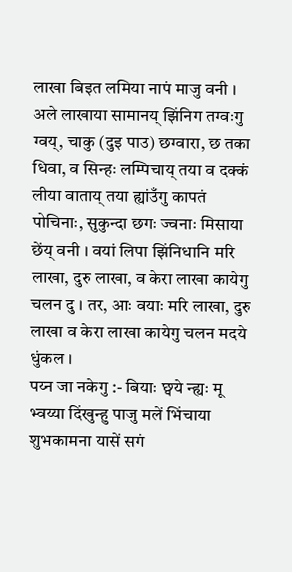लाखा बिइत लमिया नापं माजु वनी । अले लाखाया सामानय् झिंनिग तग्वःगु ग्वय्, चाकु (दुइ पाउ) छग्वारा, छ तका धिवा, व सिन्हः लम्पिचाय् तया व दक्कं लीया वाताय् तया ह्यांउँगु कापतं पोचिनाः, सुकुन्दा छगः ज्वनाः मिसाया छेंय् वनी । वयां लिपा झिंनिधानि मरि लाखा, दुरु लाखा, व केरा लाखा कायेगु चलन दु । तर, आः वयाः मरि लाखा, दुरु लाखा व केरा लाखा कायेगु चलन मदये धुंकल ।
पय्न जा नकेगु :- बियाः छ्वये न्ह्यः मू भ्वय्या दिंखुन्हु पाजु मलें भिंचाया शुभकामना यासें सगं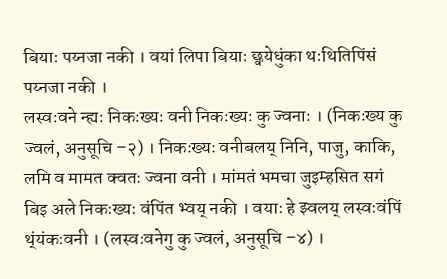बियाः पय्नजा नकी । वयां लिपा बियाः छ्वयेधुंका थःथितिपिंसं पय्नजा नकी ।
लस्वःवने न्ह्यः निकःख्यः वनी निकःख्यः कु ज्वनाः । (निकःख्य कु ज्वलं, अनुसूचि –२) । निकःख्यः वनीबलय् निनि, पाजु, काकि, लमि व मामत क्वतः ज्वना वनी । मांमतं भमचा जुइम्हसित सगं बिइ अले निकःख्यः वंपिंत भ्वय् नकी । वयाः हे झ्वलय् लस्वःवंपिं थ्ंयंकःवनी । (लस्वःवनेगु कु ज्वलं, अनुसूचि –४) ।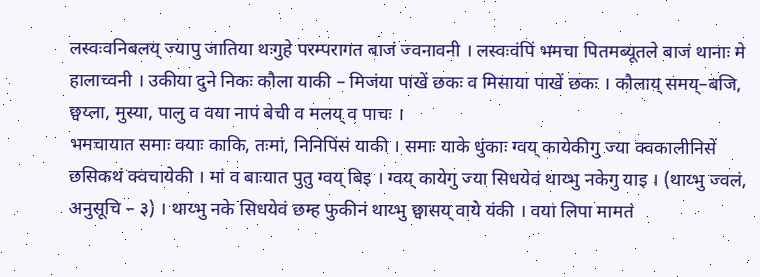लस्वःवनिबलय् ज्यापु जातिया थःगुहे परम्परागत बाजं ज्वनावनी । लस्वःवंपिं भमचा पितमब्यूतले बाजं थानाः मे हालाच्वनी । उकीया दुने निकः कौला याकी – मिजंया पाखें छकः व मिसाया पाखें छकः । कौलाय् समय्–बजि, छ्वय्ला, मुस्या, पालु व वया नापं बेची व मलय् व पाचः ।
भमचायात समाः वयाः काकि, तःमां, निनिपिंसं याकी । समाः याके धुंकाः ग्वय् कायेकीगु ज्या क्वकालीनिसें छसिकथं क्वचायेकी । मां व बाःयात पुतु ग्वय् बिइ । ग्वय् कायेगु ज्या सिधयेवं थाय्भु नकेगु याइ । (थाय्भु ज्वलं, अनुसूचि – ३) । थाय्भु नके सिधयेवं छम्ह फुकीनं थाय्भु छ्वासय् वाये यंकी । वयां लिपा मामतं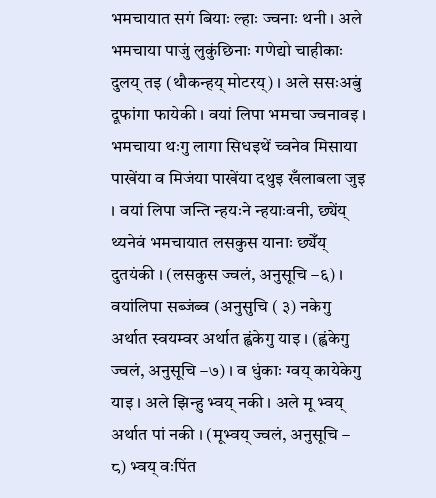भमचायात सगं बियाः ल्हाः ज्वनाः थनी । अले भमचाया पाजुं लुकुंछिनाः गणेद्यो चाहीकाः दुलय् तइ (थौकन्हय् मोटरय्) । अले ससःअबुं दूफांगा फायेकी । वयां लिपा भमचा ज्वनावइ । भमचाया थःगु लागा सिधइथें च्वनेव मिसाया पाखेंया व मिजंया पाखेंया दथुइ खँलाबला जुइ । वयां लिपा जन्ति न्हयःने न्हयाःवनी, छ्येंय् थ्यनेवं भमचायात लसकुस यानाः छ्येँय् दुतयंकी । (लसकुस ज्वलं, अनुसूचि –६) । वयांलिपा सब्जंब्व (अनुसुचि ( ३) नकेगु अर्थात स्वयम्वर अर्थात ह्वंकेगु याइ । (ह्वंकेगु ज्वलं, अनुसूचि –७) । व धुंकाः ग्वय् कायेकेगु याइ । अले झिन्हु भ्वय् नकी । अले मू भ्वय् अर्थात पां नकी । (मूभ्वय् ज्वलं, अनुसूचि – ८) भ्वय् वःपिंत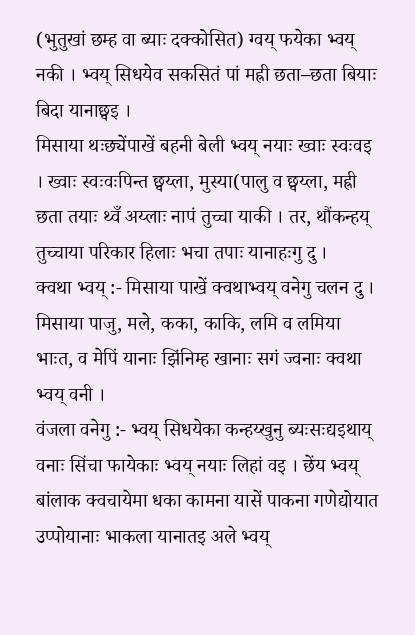(भुतुखां छम्ह वा ब्याः दक्कोसित) ग्वय् फयेका भ्वय् नकी । भ्वय् सिधयेव सकसितं पां मह्री छता–छता बियाः बिदा यानाछ्वइ ।
मिसाया थःछ्येंपाखें बहनी बेली भ्वय् नयाः ख्वाः स्वःवइ । ख्वाः स्वःवःपिन्त छ्वय्ला, मुस्या(पालु व छ्वय्ला, मह्री छता तयाः थ्वँ अय्लाः नापं तुच्चा याकी । तर, थौंकन्हय् तुच्चाया परिकार हिलाः भचा तपाः यानाहःगु दु ।
क्वथा भ्वय् :- मिसाया पाखें क्वथाभ्वय् वनेगु चलन दु । मिसाया पाजु, मले, कका, काकि, लमि व लमिया भाःत, व मेपिं यानाः झिंनिम्ह खानाः सगं ज्वनाः क्वथा भ्वय् वनी ।
वंजला वनेगु :- भ्वय् सिधयेका कन्हय्खुनु ब्यःसःद्यइथाय् वनाः सिंचा फायेकाः भ्वय् नयाः लिहां वइ । छेंय भ्वय् बांलाक क्वचायेमा धका कामना यासें पाकना गणेद्योयात उप्पोयानाः भाकला यानातइ अले भ्वय्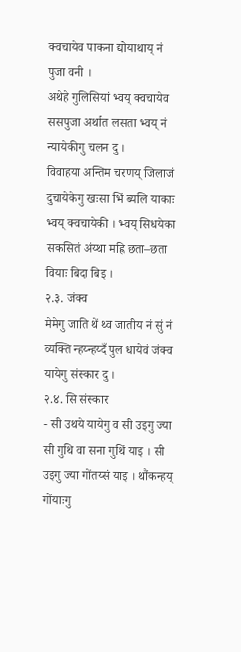क्वचायेव पाकना द्योयाथाय् नं पुजा वनी ।
अथेहे गुलिसियां भ्वय् क्वचायेव ससपुजा अर्थात लसता भ्वय् नं न्यायेकीगु चलन दु ।
विवाहया अन्तिम चरणय् जिलाजं दुचायेकेगु खःसा भिं ब्यलि याकाः भ्वय् क्वचायेकी । भ्वय् सिधयेका सकसितं अंय्था मह्रि छता–छता वियाः बिदा बिइ ।
२.३. जंक्व
मेमेगु जाति थें थ्व जातीय नं सुं नं व्यक्ति न्हय्न्हय्दँ पुल धायेवं जंक्व यायेगु संस्कार दु ।
२.४. सि संस्कार
- सी उथये यायेगु व सी उइगु ज्या सी गुथि वा सना गुथिं याइ । सी उइगु ज्या गोंतय्सं याइ । थौंकन्हय् गोंयाःगु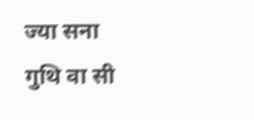ज्या सना गुथि वा सी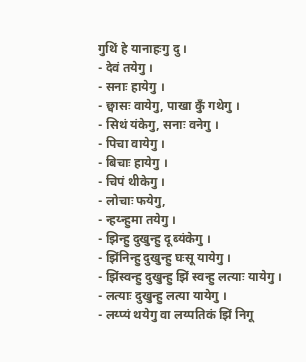गुथिं हे यानाहःगु दु ।
- देवं तयेगु ।
- सनाः हायेगु ।
- छ्वासः वायेगु, पाखा कुँ गथेगु ।
- सिथं यंकेगु, सनाः वनेगु ।
- पिचा वायेगु ।
- बिचाः हायेगु ।
- चिपं थीकेगु ।
- लोचाः फयेगु,
- न्हय्न्हुमा तयेगु ।
- झिन्हु दुखुन्हु दू ब्यंकेगु ।
- झिंनिन्हु दुखुन्हु घःसू यायेगु ।
- झिंस्वन्हु दुखुन्हु झिं स्वन्हु लत्याः यायेगु ।
- लत्याः दुखुन्हु लत्या यायेगु ।
- लय्प्यं थयेगु वा लय्पतिकं झिं निगू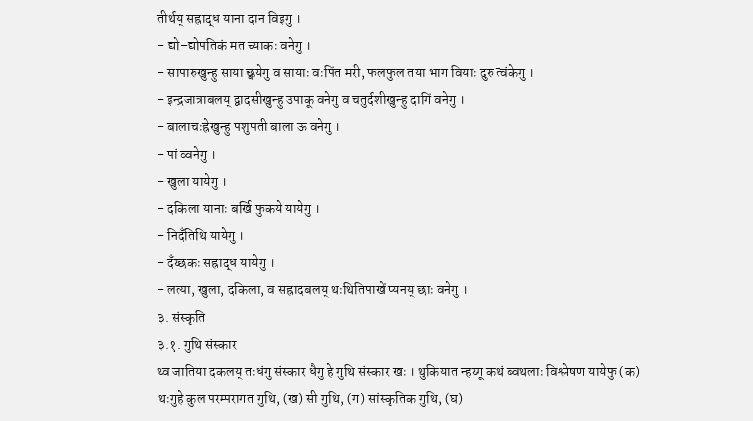तीर्थय् सह्राद्ध याना दान विइगु ।
- द्यो–द्योपतिकं मत च्याकः वनेगु ।
- सापारुखुन्हु साया छ्वयेगु व सायाः वःपिंत मरी, फलफुल तया भाग वियाः दुरु त्वंकेगु ।
- इन्द्रजात्राबलय् द्वादसीखुन्हु उपाकू वनेगु व चतुर्दशीखुन्हु दागिं वनेगु ।
- बालाचःह्रेखुन्हु पशुपती बाला ऊ वनेगु ।
- पां व्वनेगु ।
- खुला यायेगु ।
- दकिला यानाः बर्खि फुकये यायेगु ।
- निदँतिथि यायेगु ।
- दँय्छकः सह्राद्ध यायेगु ।
- लत्या, खुला, दकिला, व सह्रादबलय् थःथितिपाखें प्यनय् छाः वनेगु ।
३. संस्कृति
३.१. गुथि संस्कार
थ्व जातिया दकलय् तःधंगु संस्कार धैगु हे गुथि संस्कार खः । थुकियात न्हय्गू कथं ब्वथलाः विश्लेषण यायेफु (क) थःगुहे कुल परम्परागत गुथि, (ख) सी गुथि, (ग) सांस्कृतिक गुथि, (घ)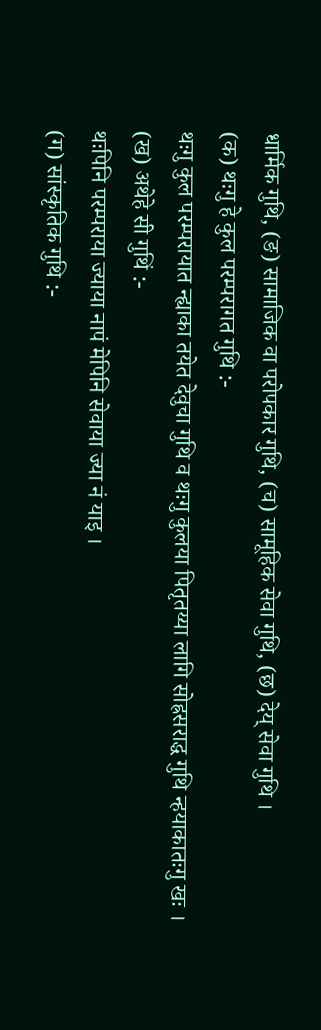धार्मिक गुथि, (ङ) सामाजिक वा परोपकार गुथि, (च) सामूहिक सेवा गुथि, (छ) देय् सेवा गुथि ।
(क) थःगु हे कुल परम्परागत गुथि :-
थःगु कुल परम्परायात न्ह्याका तयेत देवुचा गुथि व थःगु कुलया पितृतय्या लागि सोह्रसराद्ध गुथि न्हयाकातःगु खः ।
(ख) अथेहे सी गुथिं :-
थःपिनि परम्पराया ज्याया नापं मेपिनि सेवाया ज्या नं याइ ।
(ग) सांस्कृतिक गुथि :-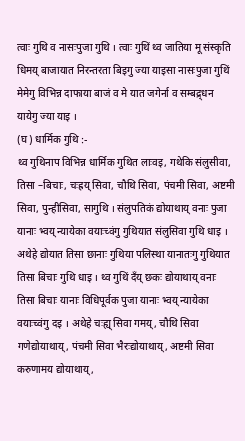त्वाः गुथि व नासःपुजा गुथि । त्वाः गुथिं थ्व जातिया मू संस्कृति धिमय् बाजायात निरन्तरता बिइगु ज्या याइसा नासःपुजा गुथिं मेमेगु विभिन्न दाफाया बाजं व मे यात जगेर्ना व सम्बद्र्धन यायेगु ज्या याइ ।
(घ) धार्मिक गुथि :-
थ्व गुथिनाप विभिन्न धार्मिक गुथित लाःवइ, गथेकि संलुसीवा, तिसा –बिचाः, चःह्रय् सिवा, चौथि सिवा, पंचमी सिवा, अष्टमी सिवा, पुन्हीसिवा, सागुथि । संलुपतिकं द्योयाथाय् वनाः पुजा यानाः भ्वय् न्यायेका वयाःच्वंगु गुथियात संलुसिवा गुथि धाइ । अथेहे द्योयात तिसा छानाः गुथिया पलिस्था यानातःगु गुथियात तिसा बिचाः गुथि धाइ । थ्व गुथिं दँय् छकः द्योयाथाय् वनाः तिसा बिचाः यानाः विधिपूर्वक पुजा यानाः भ्वय् न्यायेका वयाःच्वंगु दइ । अथेहे चःह्य् सिवा गमय्, चौथि सिवा गणेद्योयाथाय्, पंचमी सिवा भैरःद्योयाथाय्, अष्टमी सिवा करुणामय द्योयाथाय्,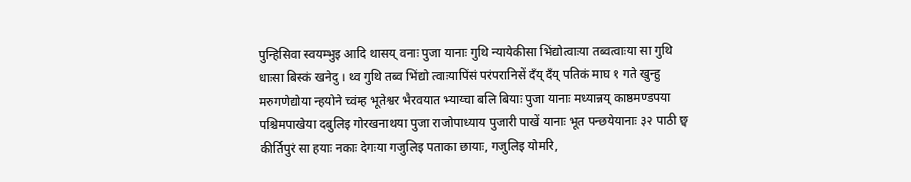पुन्हिसिवा स्वयम्भुइ आदि थासय् वनाः पुजा यानाः गुथि न्यायेकीसा भिंद्योत्वाःया तब्वत्वाःया सा गुथि धाःसा बिस्कं खनेदु । थ्व गुथि तब्व भिंद्यो त्वाःयापिंसं परंपरानिसें दँय् दँय् पतिकं माघ १ गते खुन्हु मरुगणेद्योया न्हयोने च्वंम्ह भूतेश्वर भैरवयात भ्याय्चा बलि बियाः पुजा यानाः मध्यान्नय् काष्ठमण्डपया पश्चिमपाखेया दबुलिइ गोरखनाथया पुजा राजोपाध्याय पुजारी पाखें यानाः भूत पन्छयेयानाः ३२ पाठी छ्व कीर्तिपुरं सा हयाः नकाः देगःया गजुलिइ पताका छायाः, गजुलिइ योमरि,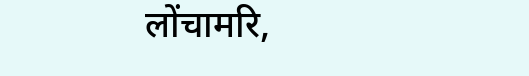लोंचामरि,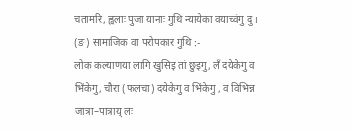चतामरि, ह्वलाः पुजा यानाः गुथि न्यायेका वयाच्वंगु दु ।
(ङ) सामाजिक वा परोपकार गुथि :-
लोक कल्याणया लागि खुसिइ तां छुइगु, लँ दयेकेगु व भिंकेगु, चौरा (फलचा) दयेकेगु व भिंकेगु , व विभिन्न जात्रा–पात्राय् लः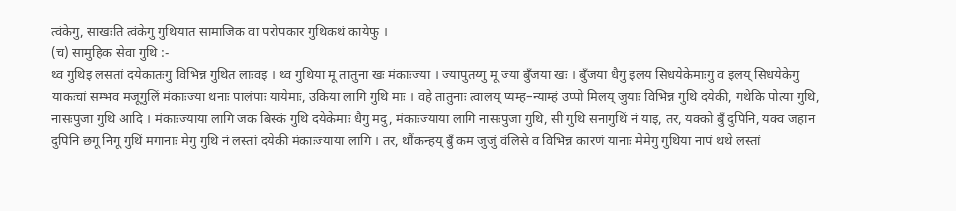त्वंकेगु, साखःति त्वंकेगु गुथियात सामाजिक वा परोपकार गुथिकथं कायेफु ।
(च) सामुहिक सेवा गुथि :-
थ्व गुथिइ लसतां दयेकातःगु विभिन्न गुथित लाःवइ । थ्व गुथिया मू तातुना खः मंकाःज्या । ज्यापुतय्गु मू ज्या बुँजया खः । बुँजया धैगु इलय सिधयेकेमाःगु व इलय् सिधयेकेगु याकःचां सम्भव मजूगुलिं मंकाःज्या थनाः पालंपाः यायेमाः, उकिया लागि गुथि माः । वहे तातुनाः त्वालय् प्यम्ह–न्याम्हं उप्पो मिलय् जुयाः विभिन्न गुथि दयेकी, गथेकि पोत्या गुथि, नासःपुजा गुथि आदि । मंकाःज्याया लागि जक बिस्कं गुथि दयेकेमाः धैगु मदु, मंकाःज्याया लागि नासःपुजा गुथि, सी गुथि सनागुथिं नं याइ, तर, यक्को बुँ दुपिनि, यक्व जहान दुपिनि छगू निगू गुथिं मगानाः मेगु गुथि नं लस्तां दयेकी मंकाःज्याया लागि । तर, थौंकन्हय् बुँ कम जुजुं वंलिसे व विभिन्न कारणं यानाः मेमेगु गुथिया नापं थथे लस्तां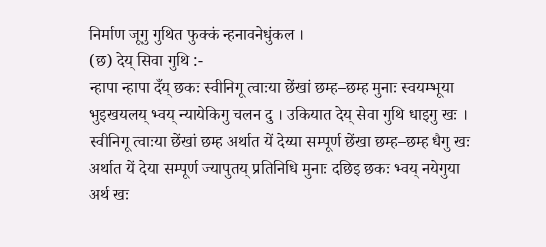निर्माण जूगु गुथित फुक्कं न्हनावनेधुंकल ।
(छ) देय् सिवा गुथि :-
न्हापा न्हापा दँय् छकः स्वीनिगू त्वाःया छेंखां छम्ह–छम्ह मुनाः स्वयम्भूया भुइखयलय् भ्वय् न्यायेकिगु चलन दु । उकियात देय् सेवा गुथि धाइगु खः । स्वीनिगू त्वाःया छेंखां छम्ह अर्थात यें देय्या सम्पूर्ण छेंखा छम्ह–छम्ह धैगु खः अर्थात यें देया सम्पूर्ण ज्यापुतय् प्रतिनिधि मुनाः दछिइ छकः भ्वय् नयेगुया अर्थ खः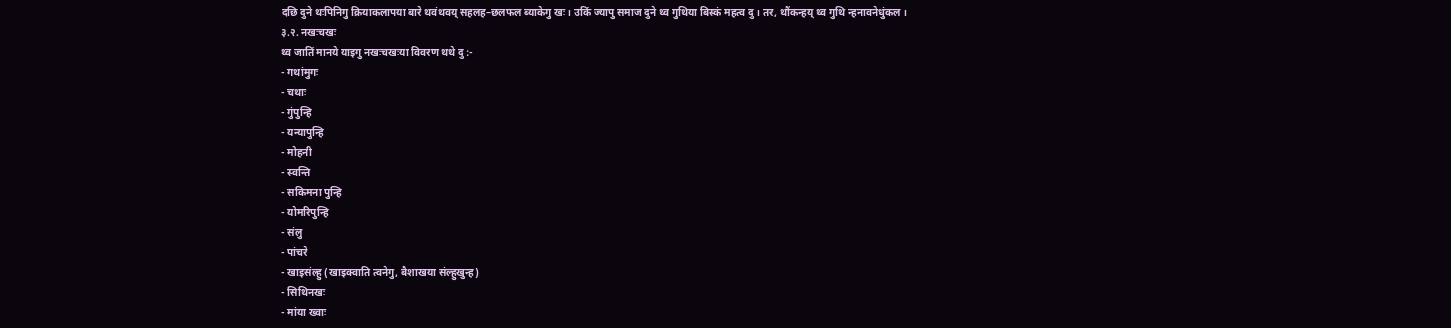दछि दुने थःपिनिगु क्रियाकलापया बारे थवंथवय् सहलह–छलफल ब्याकेगु खः । उकिं ज्यापु समाज दुने थ्व गुथिया बिस्कं महत्व दु । तर, थौंकन्हय् थ्व गुथि न्हनावनेधुंकल ।
३.२. नखःचखः
थ्व जातिं मानये याइगु नखःचखःया विवरण थथे दु :-
- गथांमुगः
- चथाः
- गुंपुन्हि
- यन्यापुन्हि
- मोहनी
- स्वन्ति
- सकिमना पुन्हि
- योमरिपुन्हि
- संलु
- पांचरे
- खाइसंल्हु (खाइक्वाति त्वनेगु, बैशाखया संल्हुखुन्ह)
- सिथिनखः
- मांया ख्वाः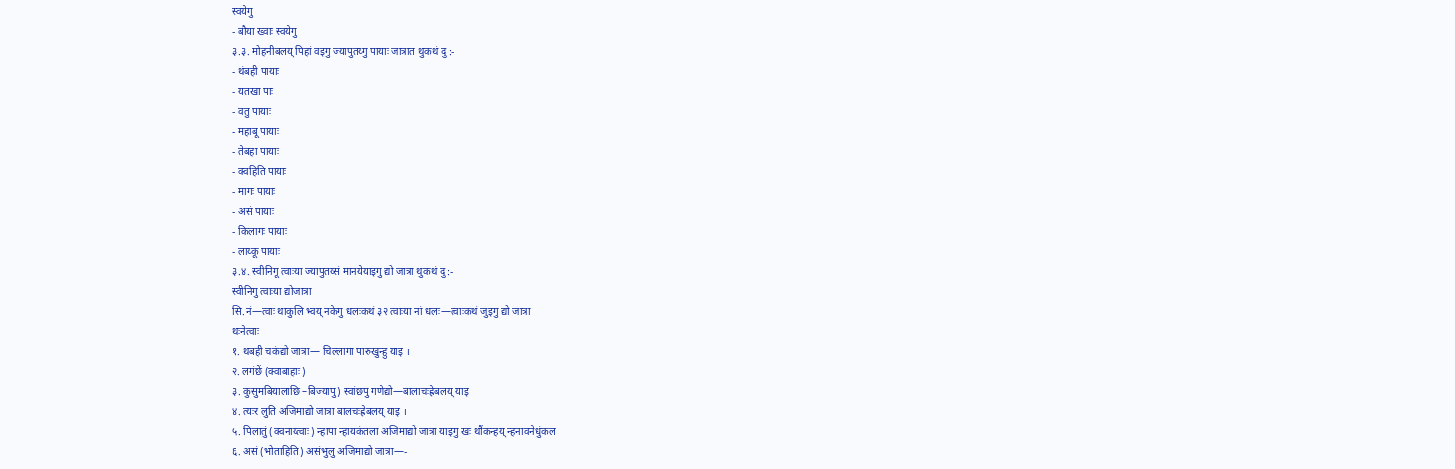स्वयेगु
- बौया ख्वाः स्वयेगु
३.३. मोहनीबलय् पिहां वइगु ज्यापुतय्गु पायाः जात्रात थुकथं दु :-
- थंबही पायाः
- यतखा पाः
- वतु पायाः
- महाबू पायाः
- तेबहा पायाः
- क्वहिति पायाः
- मागः पायाः
- असं पायाः
- किलागः पायाः
- लाय्कू पायाः
३.४. स्वीनिगू त्वाःया ज्यापुतय्सं मानयेयाइगु द्यो जात्रा थुकथं दु :-
स्वीनिगु त्वाःया द्योजात्रा
सि.नं—त्वाः थाकुलि भ्वय् नकेगु धलःकथं ३२ त्वाःया नां धलः—त्वाःकथं जुइगु द्यो जात्रा
थःनेत्वाः
१. थबही चकंद्यो जात्रा— चिल्लागा पारुखुन्हु याइ ।
२. लगंछें (क्वाबाहाः)
३. कुसुमबियालाछि –बिज्यापु) स्वांछपु गणेद्यो—बालाचःह्रेबलय् याइ
४. त्यःर लुति अजिमाद्यो जात्रा बालचःह्रेबलय् याइ ।
५. पिलातुं (क्वनाय्त्वाः) न्हापा न्हायकंतला अजिमाद्यो जात्रा याइगु खः थौंकन्हय् न्हनावनेधुंकल
६. असं (भोताहिति) असंभुलु अजिमाद्यो जात्रा—-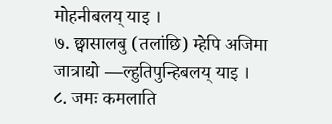मोहनीबलय् याइ ।
७. छ्वासालबु (तलांछि) म्हेपि अजिमा जात्राद्यो —ल्हुतिपुन्हिबलय् याइ ।
८. जमः कमलाति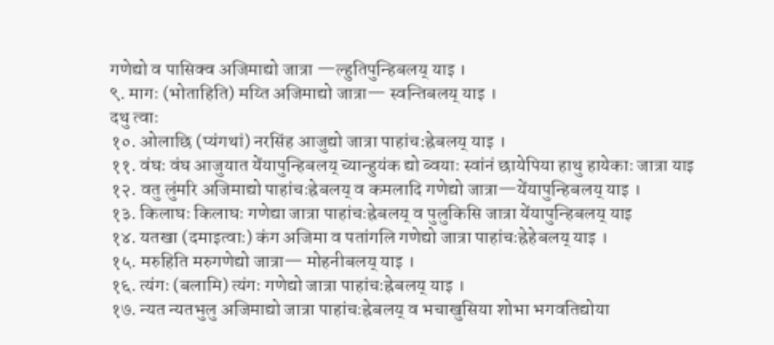गणेद्यो व पासिक्व अजिमाद्यो जात्रा —ल्हुतिपुन्हिबलय् याइ ।
९. मागः (भोताहिति) मय्ति अजिमाद्यो जात्रा— स्वन्तिबलय् याइ ।
दथु त्वाः
१०. ओलाछि (प्यंगथां) नरसिंह आजुद्यो जात्रा पाहांच:ह्रेबलय् याइ ।
११. वंघः वंघ आजुयात येंयापुन्हिबलय् च्यान्हुयंक द्यो ब्वयाः स्वांनं छायेपिया हाथु हायेकाः जात्रा याइ
१२. वतु लुंमरि अजिमाद्यो पाहांचःह्रेबलय् व कमलादि गणेद्यो जात्रा—येंयापुन्हिबलय् याइ ।
१३. किलाघः किलाघः गणेद्या जात्रा पाहांचःह्रेबलय् व पुलुकिसि जात्रा येंयापुन्हिबलय् याइ
१४. यतखा (दमाइत्वाः) कंग अजिमा व पतांगलि गणेद्यो जात्रा पाहांचःह्रेहेबलय् याइ ।
१५. मरुहिति मरुगणेद्यो जात्रा— मोहनीबलय् याइ ।
१६. त्यंगः (बलामि) त्यंगः गणेद्यो जात्रा पाहांचःह्रेबलय् याइ ।
१७. न्यत न्यतभुलु अजिमाद्यो जात्रा पाहांचःह्रेबलय् व भचाखुसिया शोभा भगवतिद्योया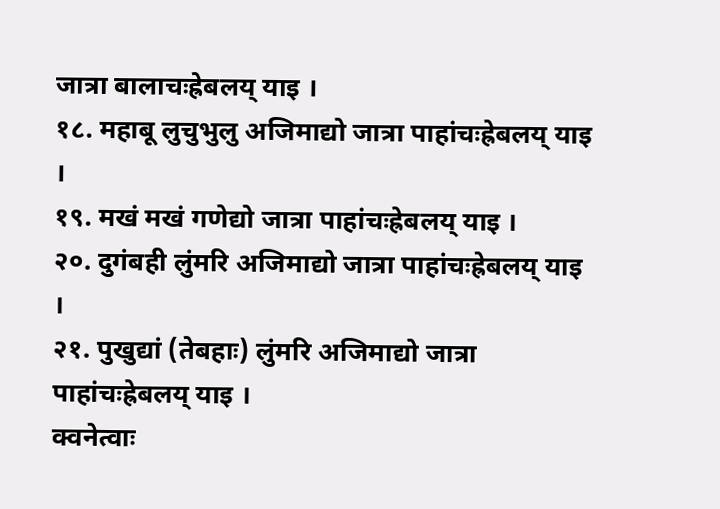जात्रा बालाचःह्रेबलय् याइ ।
१८. महाबू लुचुभुलु अजिमाद्यो जात्रा पाहांचःह्रेबलय् याइ ।
१९. मखं मखं गणेद्यो जात्रा पाहांचःह्रेबलय् याइ ।
२०. दुगंबही लुंमरि अजिमाद्यो जात्रा पाहांचःह्रेबलय् याइ ।
२१. पुखुद्यां (तेबहाः) लुंमरि अजिमाद्यो जात्रा पाहांचःह्रेबलय् याइ ।
क्वनेत्वाः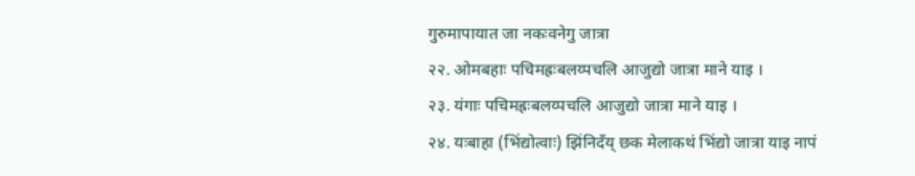गुरुमापायात जा नकःवनेगु जात्रा
२२. ओमबहाः पचिमह्रःबलय्पचलि आजुद्यो जात्रा माने याइ ।
२३. यंगाः पचिमह्रःबलय्पचलि आजुद्यो जात्रा माने याइ ।
२४. यःबाहा (भिंद्योत्वाः) झिंनिदँय् छक मेलाकथं भिंद्यो जात्रा याइ नापं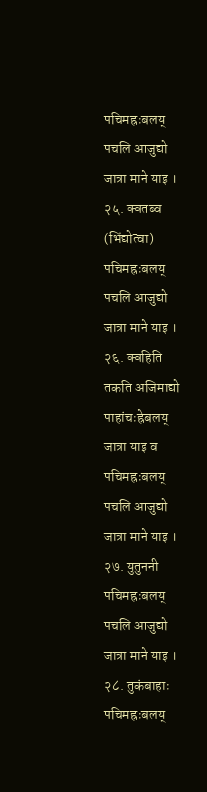पचिमह्रःबलय् पचलि आजुद्यो जात्रा माने याइ ।
२५. क्वतब्व (भिंद्योत्वा) पचिमह्रःबलय् पचलि आजुद्यो जात्रा माने याइ ।
२६. क्वहिति तकति अजिमाद्यो पाहांचःह्रेबलय् जात्रा याइ व पचिमह्रःबलय् पचलि आजुद्यो जात्रा माने याइ ।
२७. युतुननी पचिमह्रःबलय् पचलि आजुद्यो जात्रा माने याइ ।
२८. तुकंबाहाः पचिमह्रःबलय्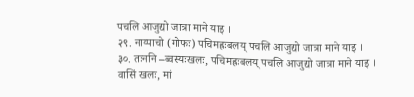पचलि आजुद्यो जात्रा माने याइ ।
२९. नाय्पाचो (गोफः) पचिमह्रःबलय् पचलि आजुद्यो जात्रा माने याइ ।
३०. तःननि –ब्वस्यःखलः, पचिमह्रःबलय् पचलि आजुद्यो जात्रा माने याइ ।
वासिं खलः, मां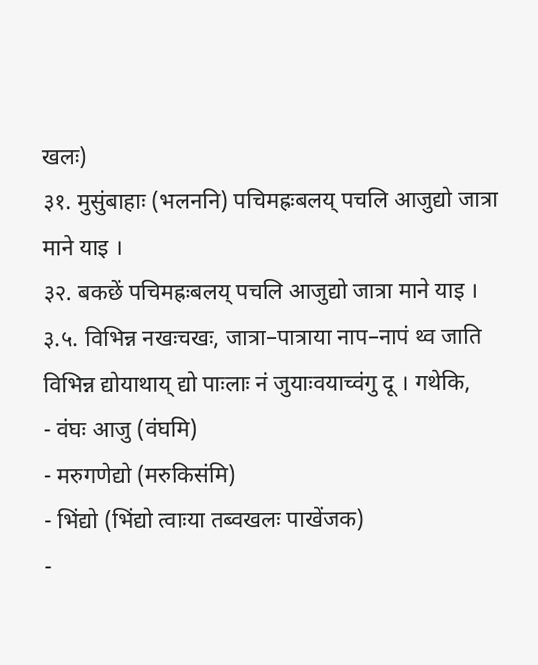खलः)
३१. मुसुंबाहाः (भलननि) पचिमह्रःबलय् पचलि आजुद्यो जात्रा माने याइ ।
३२. बकछें पचिमह्रःबलय् पचलि आजुद्यो जात्रा माने याइ ।
३.५. विभिन्न नखःचखः, जात्रा–पात्राया नाप–नापं थ्व जाति विभिन्न द्योयाथाय् द्यो पाःलाः नं जुयाःवयाच्वंगु दू । गथेकि,
- वंघः आजु (वंघमि)
- मरुगणेद्यो (मरुकिसंमि)
- भिंद्यो (भिंद्यो त्वाःया तब्वखलः पाखेंजक)
-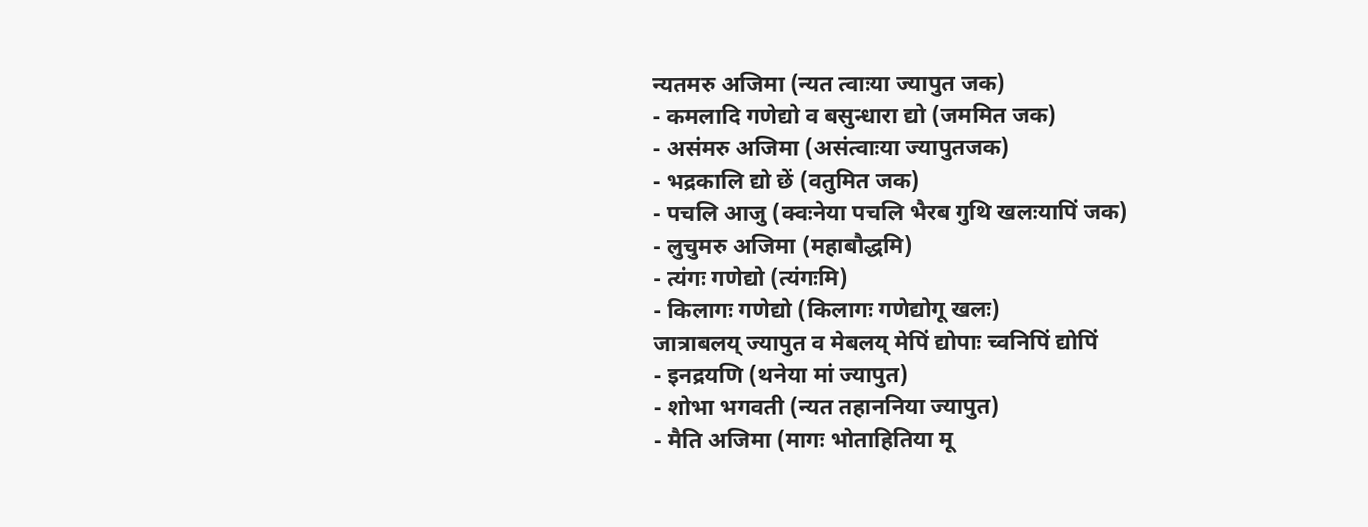न्यतमरु अजिमा (न्यत त्वाःया ज्यापुत जक)
- कमलादि गणेद्यो व बसुन्धारा द्यो (जममित जक)
- असंमरु अजिमा (असंत्वाःया ज्यापुतजक)
- भद्रकालि द्यो छें (वतुमित जक)
- पचलि आजु (क्वःनेया पचलि भैरब गुथि खलःयापिं जक)
- लुचुमरु अजिमा (महाबौद्धमि)
- त्यंगः गणेद्यो (त्यंगःमि)
- किलागः गणेद्यो (किलागः गणेद्योगू खलः)
जात्राबलय् ज्यापुत व मेबलय् मेपिं द्योपाः च्वनिपिं द्योपिं
- इनद्रयणि (थनेया मां ज्यापुत)
- शोभा भगवती (न्यत तहाननिया ज्यापुत)
- मैति अजिमा (मागः भोताहितिया मू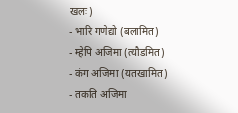खलः)
- भारि गणेद्यो (बलामित)
- म्हेपि अजिमा (त्यौडमित)
- कंग अजिमा (यतखामित)
- तकति अजिमा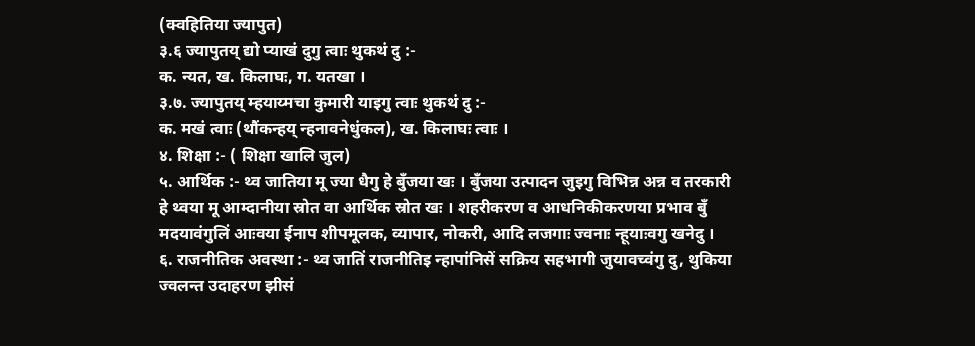(क्वहितिया ज्यापुत)
३.६ ज्यापुतय् द्यो प्याखं दुगु त्वाः थुकथं दु :-
क. न्यत, ख. किलाघः, ग. यतखा ।
३.७. ज्यापुतय् म्हयाय्मचा कुमारी याइगु त्वाः थुकथं दु :-
क. मखं त्वाः (थौंकन्हय् न्हनावनेधुंकल), ख. किलाघः त्वाः ।
४. शिक्षा :- ( शिक्षा खालि जुल)
५. आर्थिक :- थ्व जातिया मू ज्या धैगु हे बुँजया खः । बुँजया उत्पादन जुइगु विभिन्न अन्न व तरकारी हे थ्वया मू आम्दानीया स्रोत वा आर्थिक स्रोत खः । शहरीकरण व आधनिकीकरणया प्रभाव बुँ मदयावंगुलिं आःवया ईनाप शीपमूलक, व्यापार, नोकरी, आदि लजगाः ज्वनाः न्हूयाःवगु खनेदु ।
६. राजनीतिक अवस्था :- थ्व जातिं राजनीतिइ न्हापांनिसें सक्रिय सहभागी जुयावच्वंगु दु, थुकिया ज्वलन्त उदाहरण झीसं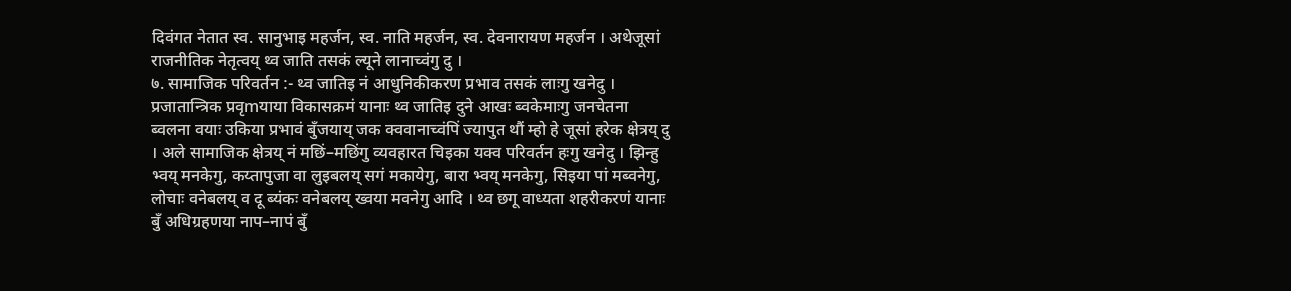दिवंगत नेतात स्व. सानुभाइ महर्जन, स्व. नाति महर्जन, स्व. देवनारायण महर्जन । अथेजूसां राजनीतिक नेतृत्वय् थ्व जाति तसकं ल्यूने लानाच्वंगु दु ।
७. सामाजिक परिवर्तन :- थ्व जातिइ नं आधुनिकीकरण प्रभाव तसकं लाःगु खनेदु । प्रजातान्त्रिक प्रवृmयाया विकासक्रमं यानाः थ्व जातिइ दुने आखः ब्वकेमाःगु जनचेतना ब्वलना वयाः उकिया प्रभावं बुँजयाय् जक क्ववानाच्वंपिं ज्यापुत थौं म्हो हे जूसां हरेक क्षेत्रय् दु । अले सामाजिक क्षेत्रय् नं मछिं–मछिंगु व्यवहारत चिइका यक्व परिवर्तन हःगु खनेदु । झिन्हु भ्वय् मनकेगु, कय्तापुजा वा लुइबलय् सगं मकायेगु, बारा भ्वय् मनकेगु, सिइया पां मब्वनेगु, लोचाः वनेबलय् व दू ब्यंकः वनेबलय् ख्वया मवनेगु आदि । थ्व छगू वाध्यता शहरीकरणं यानाः बुँ अधिग्रहणया नाप–नापं बुँ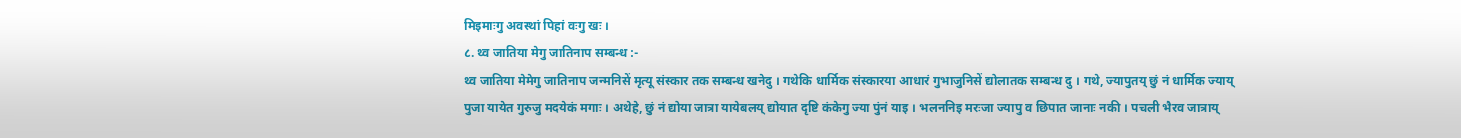मिइमाःगु अवस्थां पिहां वःगु खः ।
८. थ्व जातिया मेगु जातिनाप सम्बन्ध :-
थ्व जातिया मेमेगु जातिनाप जन्मनिसें मृत्यू संस्कार तक सम्बन्ध खनेदु । गथेकि धार्मिक संस्कारया आधारं गुभाजुनिसें द्योलातक सम्बन्ध दु । गथे, ज्यापुतय् छुं नं धार्मिक ज्याय् पुजा यायेत गुरुजु मदयेकं मगाः । अथेहे, छुं नं द्योया जात्रा यायेबलय् द्योयात दृष्टि कंकेगु ज्या पुंनं याइ । भलननिइ मरःजा ज्यापु व छिपात जानाः नकी । पचली भैरव जात्राय्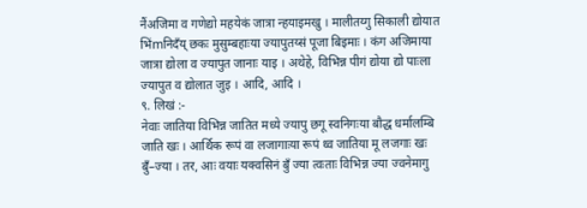नैंअजिमा व गणेद्यो महयेकं जात्रा न्हयाइमखु । मालीतय्गु सिकाली द्योयात भिंmनिदँय् छकः मुसुम्बहाःया ज्यापुतय्सं पूजा बिइमाः । कंग अजिमाया जात्रा द्योला व ज्यापुत जानाः याइ । अथेहे, विभिन्न पीगं द्योया द्यो पाःला ज्यापुत व द्योलात जुइ । आदि, आदि ।
९. लिखं :-
नेवाः जातिया विभिन्न जातित मध्ये ज्यापु छगू स्वनिगःया बौद्ध धर्मालम्बि जाति खः । आर्थिक रूपं वा लजागाःया रूपं थ्व जातिया मू लजगाः खः बुँ–ज्या । तर, आः वयाः यक्वसिनं बुँ ज्या त्वःताः विभिन्न ज्या ज्वनेमागु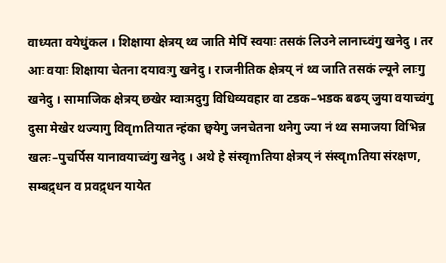वाध्यता वयेधुंकल । शिक्षाया क्षेत्रय् थ्व जाति मेपिं स्वयाः तसकं लिउने लानाच्वंगु खनेदु । तर आः वयाः शिक्षाया चेतना दयावःगु खनेदु । राजनीतिक क्षेत्रय् नं थ्व जाति तसकं ल्यूने लाःगु खनेदु । सामाजिक क्षेत्रय् छखेर म्वाःमदुगु विधिव्यवहार वा टडक–भडक बढय् जुया वयाच्वंगु दुसा मेखेर थज्यागु विवृmतियात न्हंका छ्वयेगु जनचेतना थनेगु ज्या नं थ्व समाजया विभिन्न खलः–पुचर्पिस यानावयाच्वंगु खनेदु । अथे हे संस्वृmतिया क्षेत्रय् नं संस्वृmतिया संरक्षण, सम्बद्र्धन व प्रवद्र्धन यायेत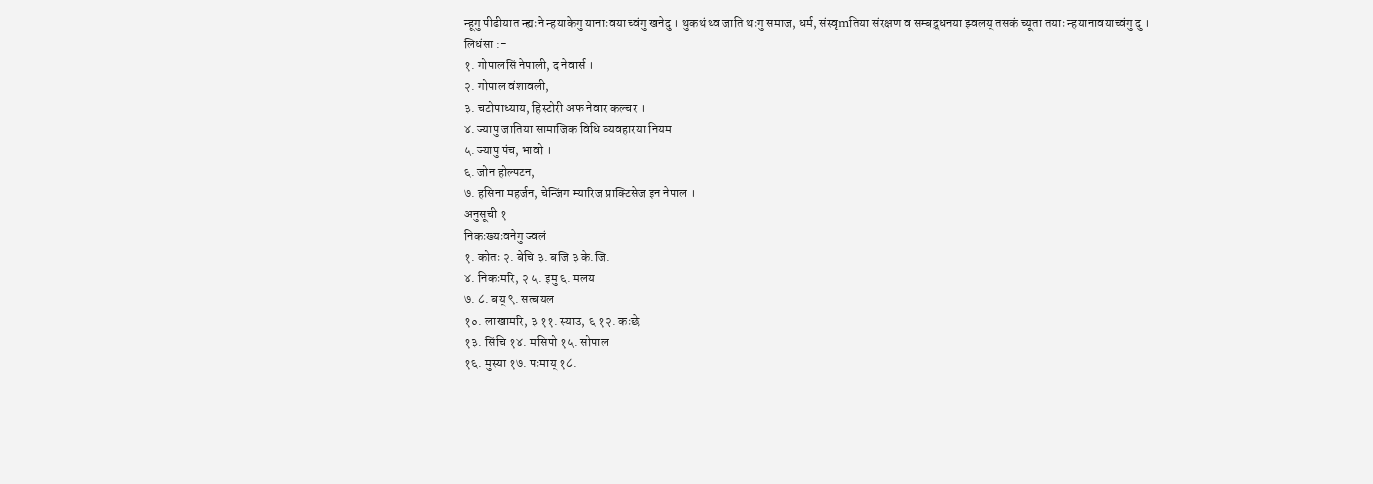न्हूगु पीढीयात न्ह्यःने न्हयाकेगु यानाःवया च्वंगु खनेदु । थुकथं थ्व जाति थःगु समाज, धर्म, संस्वृmतिया संरक्षण व सम्बद्र्धनया झ्वलय् तसकं च्यूता तयाः न्हयानावयाच्वंगु दु ।
लिधंसा :-
१. गोपालसिं नेपाली, द नेवार्स ।
२. गोपाल वंशावली,
३. चटोपाध्याय, हिस्टोरी अफ नेवार कल्चर ।
४. ज्यापु जातिया सामाजिक विधि व्यवहारया नियम
५. ज्यापु पंच, भावो ।
६. जोन होल्पटन,
७. हसिना महर्जन, चेन्जिंग म्यारिज प्राक्टिसेज इन नेपाल ।
अनुसूची १
निकःख्यःवनेगु ज्वलं
१. कोतः २. बेचि ३. बजि ३ के.जि.
४. निकःमरि, २ ५. इमु ६. मलय
७. ८. बय् ९. सत्बयल
१०. लाखामरि, ३ ११. स्याउ, ६ १२. कःछे
१३. सिंचि १४. मसिपो १५. सोपाल
१६. मुस्या १७. पःमाय् १८.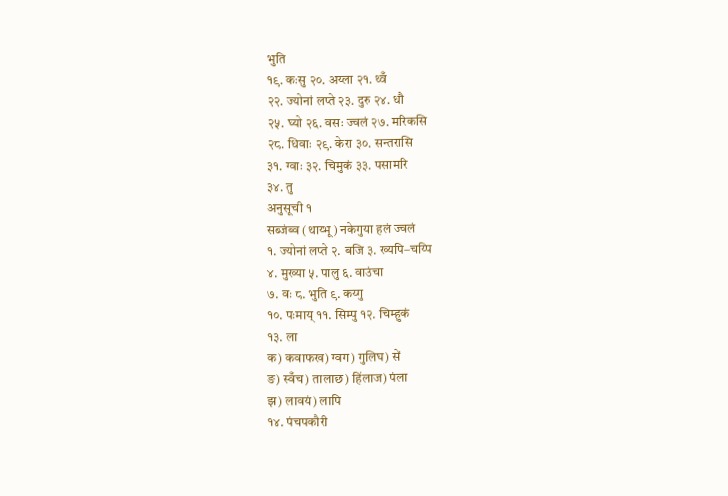भुति
१९. कःसु २०. अय्ला २१. थ्वँ
२२. ज्योनां लप्ते २३. दुरु २४. धौ
२५. घ्यो २६. वसः ज्वलं २७. मरिकसि
२८. धिवाः २९. केरा ३०. सन्तरासि
३१. ग्वाः ३२. चिमुकं ३३. पसामरि
३४. तु
अनुसूची १
सब्जंब्व (थाय्भू) नकेगुया हलं ज्वलं
१. ज्योनां लप्ते २. बजि ३. ख्यपि–चय्पि
४. मुख्या ५. पालु ६. वाउंचा
७. वः ८. भुति ९. कय्गु
१०. पःमाय् ११. सिम्पु १२. चिम्हुकं
१३. ला
क) कवाफख) ग्वग) गुलिघ) सें
ङ) स्वँच) तालाछ) हिंलाज) पंला
झ) लावयं) लापि
१४. पंचपकौरी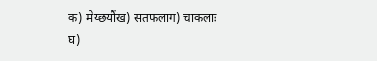क) मेय्छयौंख) सतफलाग) चाकलाः
घ)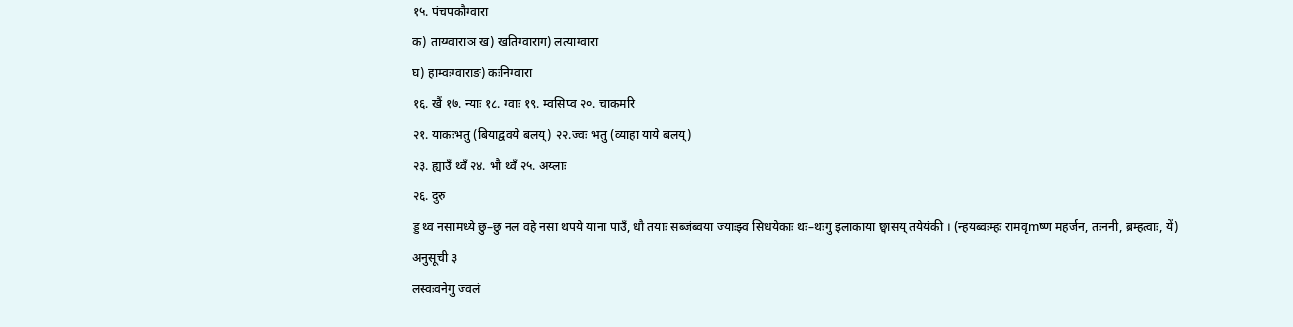१५. पंचपकौग्वारा
क) ताय्ग्वाराञ ख) खतिग्वाराग) लत्याग्वारा
घ) हाम्वःग्वाराङ) कःनिग्वारा
१६. खैं १७. न्याः १८. ग्वाः १९. म्वसिप्व २०. चाकमरि
२१. याकःभतु (बियाद्ववये बलय्) २२.ज्वः भतु (व्याहा याये बलय्)
२३. ह्याउँ थ्वँ २४. भौ थ्वँ २५. अय्लाः
२६. दुरु
ड्ड थ्व नसामध्ये छु–छु नल वहे नसा थपये याना पाउँ, धौ तयाः सब्जंब्वया ज्याःझ्व सिधयेकाः थः–थःगु इलाकाया छ्वासय् तयेयंकी । (न्हयब्वःम्हः रामवृmष्ण महर्जन, तःननी, ब्रम्हत्वाः, यें)
अनुसूची ३
लस्वःवनेगु ज्वलं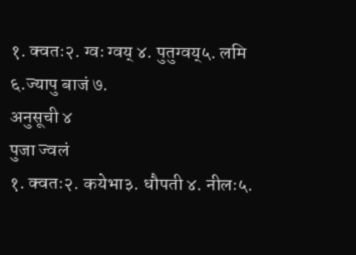१. क्वतः२. ग्वः ग्वय् ४. पुतुग्वय्५. लमि
६.ज्यापु बाजं ७.
अनुसूची ४
पुजा ज्वलं
१. क्वतः२. कयेभा३. धौपती ४. नीलः५.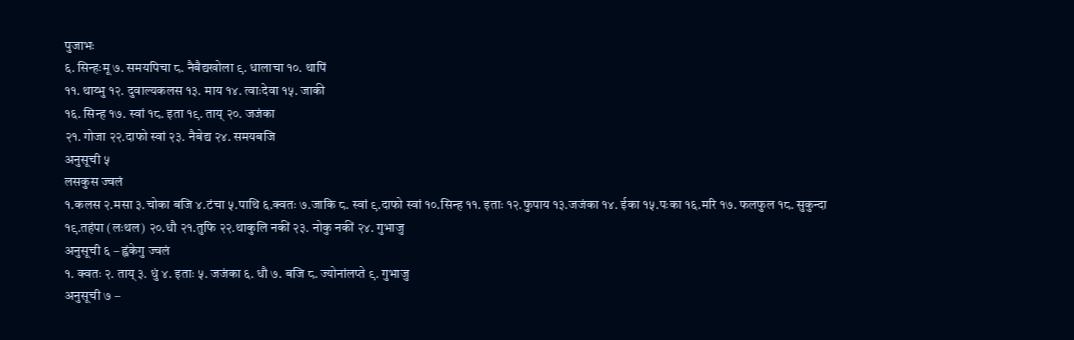पुजाभः
६. सिन्हःमू ७. समयपिचा ८. नैबैद्यखोला ९. धालाचा १०. थापिं
११. थाय्भु १२. दुवाल्यकलस १३. माय १४. त्वाःदेवा १५. जाकी
१६. सिन्ह १७. स्वां १८. इता १९. ताय् २०. जजंका
२१. गोजा २२.दाफो स्वां २३. नैबेद्य २४. समयबजि
अनुसूची ५
लसकुस ज्वलं
१.कलस २.मसा ३.चोका बजि ४.टंचा ५.पाथि ६.क्वतः ७.जाकि ८. स्वां ९.दाफो स्वां १०.सिन्ह ११. इताः १२.फुपाय १३.जजंका १४. ईका १५.पःका १६.मरि १७. फलफुल १८. सुकुन्दा १९.तहंपा (लःथल) २०.धौ २१.तुफि २२.थाकुलि नकीं २३. नोकु नकीं २४. गुभाजु
अनुसूची ६ – ह्वंकेगु ज्वलं
१. क्वतः २. ताय् ३. धुं ४. इताः ५. जजंका ६. धौ ७. बजि ८. ज्योनांलप्ते ९. गुभाजु
अनुसूची ७ –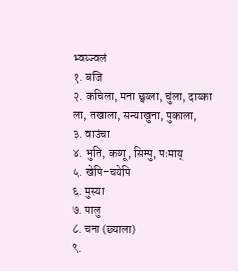भ्वय्ज्वलं
१. बजि
२. कचिला, मना छ्वय्ला, चुंला, दाय्का ला, तखाला, सन्याखुना, पुकाला,
३. वाउंचा
४. भुति, कय्गू, सिम्पु, पःमाय्
५. खेपि–चयेपि
६. मुस्या
७. पालु
८. चना (छ्याला)
९.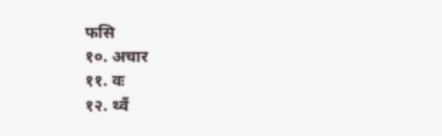फसि
१०. अचार
११. वः
१२. थ्वँ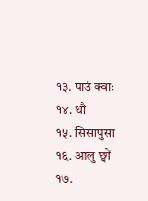१३. पाउं क्वाः
१४. धौ
१५. सिसापुसा
१६. आलु छ्वों
१७.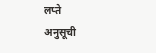लप्ते
अनुसूची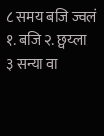८ समय बजि ज्वलं
१. बजि २. छ्वय्ला ३ सन्या वा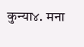कुन्या४. मना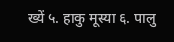ख्यें ५. हाकु मूस्या ६. पालु